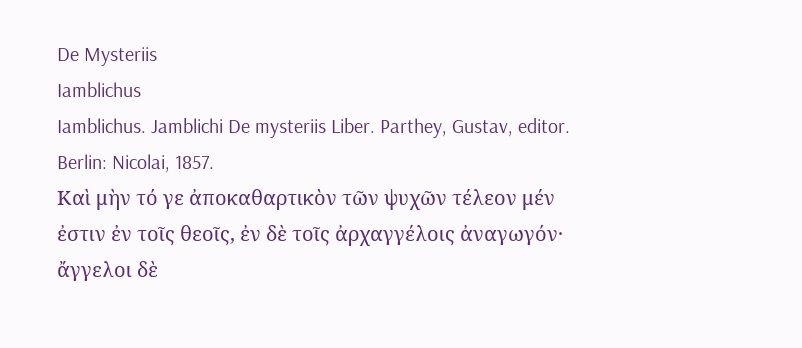De Mysteriis
Iamblichus
Iamblichus. Jamblichi De mysteriis Liber. Parthey, Gustav, editor. Berlin: Nicolai, 1857.
Καὶ μὴν τό γε ἀποκαθαρτικὸν τῶν ψυχῶν τέλεον μέν ἐστιν ἐν τοῖς θεοῖς, ἐν δὲ τοῖς ἀρχαγγέλοις ἀναγωγόν· ἄγγελοι δὲ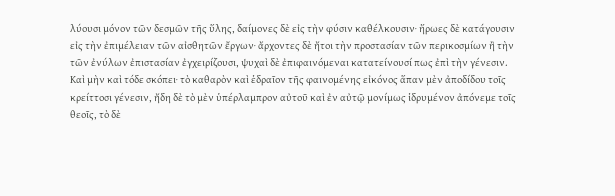λύουσι μόνον τῶν δεσμῶν τῆς ὕλης, δαίμονες δὲ εἰς τὴν φύσιν καθέλκουσιν· ἥρωες δὲ κατάγουσιν εἰς τὴν ἐπιμέλειαν τῶν αἰσθητῶν ἔργων· ἄρχοντες δὲ ἤτοι τὴν προστασίαν τῶν περικοσμίων ἢ τὴν τῶν ἐνύλων ἐπιστασίαν ἐγχειρίζουσι, ψυχαὶ δὲ ἐπιφαινόμεναι κατατείνουσί πως ἐπὶ τὴν γένεσιν.
Καὶ μὴν καὶ τόδε σκόπει· τὸ καθαρὸν καὶ ἑδραῖον τῆς φαινομένης εἰκόνος ἅπαν μὲν ἀποδίδου τοῖς κρείττοσι γένεσιν, ἤδη δὲ τὸ μὲν ὑπέρλαμπρον αὐτοῦ καὶ ἐν αὐτῷ μονίμως ἱδρυμένον ἀπόνεμε τοῖς θεοῖς, τὸ δὲ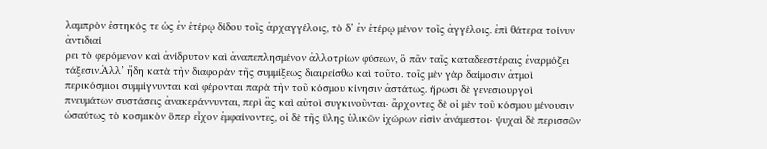λαμπρὸν ἑστηκός τε ὡς ἐν ἑτέρῳ δίδου τοῖς ἀρχαγγέλοις, τὸ δ’ ἐν ἑτέρῳ μένον τοῖς ἀγγέλοις. ἐπὶ θάτερα τοίνυν ἀντιδιαί
ρει τὸ φερόμενον καὶ ἀνίδρυτον καὶ ἀναπεπλησμένον ἀλλοτρίων φύσεων, ὃ πᾶν ταῖς καταδεεστέραις ἐναρμόζει τάξεσιν.Ἀλλ’ ἤδη κατὰ τὴν διαφορὰν τῆς συμμίξεως διαιρείσθω καὶ τοῦτο. τοῖς μὲν γὰρ δαίμοσιν ἀτμοὶ περικόσμιοι συμμίγνυνται καὶ φέρονται παρὰ τὴν τοῦ κόσμου κίνησιν ἀστάτως. ἥρωσι δὲ γενεσιουργοὶ πνευμάτων συστάσεις ἀνακεράννυνται, περὶ ἃς καὶ αὐτοὶ συγκινοῦνται· ἄρχοντες δὲ οἱ μὲν τοῦ κόσμου μένουσιν ὡσαύτως τὸ κοσμικὸν ὅπερ εἶχον ἐμφαίνοντες, οἱ δὲ τῆς ὕλης ὑλικῶν ἰχώρων εἰσὶν ἀνάμεστοι· ψυχαὶ δὲ περισσῶν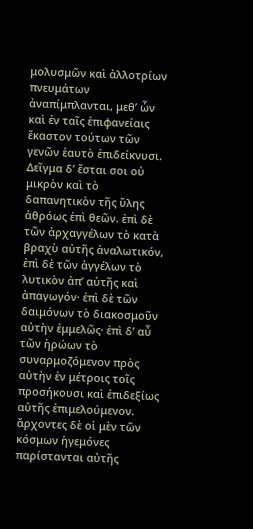μολυσμῶν καὶ ἀλλοτρίων πνευμάτων ἀναπίμπλανται, μεθ’ ὧν καὶ ἐν ταῖς ἐπιφανείαις ἕκαστον τούτων τῶν γενῶν ἑαυτὸ ἐπιδείκνυσι.
Δεῖγμα δ’ ἔσται σοι οὐ μικρὸν καὶ τὸ δαπανητικὸν τῆς ὕλης ἀθρόως ἐπὶ θεῶν. ἐπὶ δὲ τῶν ἀρχαγγέλων τὸ κατὰ βραχὺ αὐτῆς ἀναλωτικόν, ἐπὶ δὲ τῶν ἀγγέλων τὸ
λυτικὸν ἀπ’ αὐτῆς καὶ ἀπαγωγόν· ἐπὶ δὲ τῶν δαιμόνων τὸ διακοσμοῦν αὐτὴν ἐμμελῶς· ἐπὶ δ’ αὖ τῶν ἡρώων τὸ συναρμοζόμενον πρὸς αὐτὴν ἐν μέτροις τοῖς προσήκουσι καὶ ἐπιδεξίως αὐτῆς ἐπιμελούμενον. ἄρχοντες δὲ οἱ μὲν τῶν κόσμων ἡγεμόνες παρίστανται αὐτῆς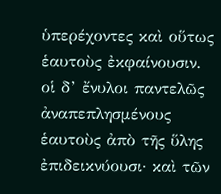ὑπερέχοντες καὶ οὕτως ἑαυτοὺς ἐκφαίνουσιν. οἱ δ’ ἔνυλοι παντελῶς ἀναπεπλησμένους ἑαυτοὺς ἀπὸ τῆς ὕλης ἐπιδεικνύουσι· καὶ τῶν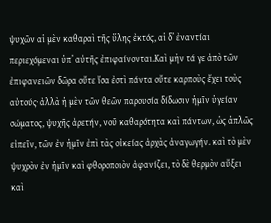ψυχῶν αἱ μὲν καθαραὶ τῆς ὕλης ἐκτός, αἱ δ’ ἐναντίαι περιεχόμεναι ὑπ’ αὐτῆς ἐπιφαίνονται.Καὶ μὴν τά γε ἀπὸ τῶν ἐπιφανειῶν δῶρα οὔτε ἴσα ἐστὶ πάντα οὔτε καρποὺς ἔχει τοὺς αὐτούς· ἀλλὰ ἡ μὲν τῶν θεῶν παρουσία δίδωσιν ἡμῖν ὑγείαν σώματος, ψυχῆς ἀρετήν, νοῦ καθαρότητα καὶ πάντων, ὡς ἁπλῶς εἰπεῖν, τῶν ἐν ἡμῖν ἐπὶ τὰς οἰκείας ἀρχὰς ἀναγωγήν. καὶ τὸ μὲν ψυχρὸν ἐν ἡμῖν καὶ φθοροποιὸν ἀφανίζει, τὸ δὲ θερμὸν αὔξει καὶ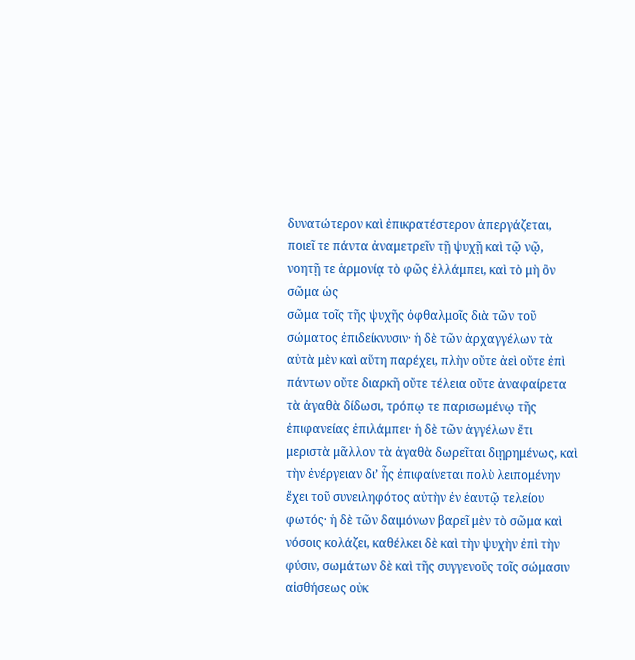δυνατώτερον καὶ ἐπικρατέστερον ἀπεργάζεται, ποιεῖ τε πάντα ἀναμετρεῖν τῇ ψυχῇ καὶ τῷ νῷ, νοητῇ τε ἁρμονίᾳ τὸ φῶς ἐλλάμπει, καὶ τὸ μὴ ὂν σῶμα ὡς
σῶμα τοῖς τῆς ψυχῆς ὀφθαλμοῖς διὰ τῶν τοῦ σώματος ἐπιδείκνυσιν· ἡ δὲ τῶν ἀρχαγγέλων τὰ αὐτὰ μὲν καὶ αὕτη παρέχει, πλὴν οὔτε ἀεὶ οὔτε ἐπὶ πάντων οὔτε διαρκῆ οὔτε τέλεια οὔτε ἀναφαίρετα τὰ ἀγαθὰ δίδωσι, τρόπῳ τε παρισωμένῳ τῆς ἐπιφανείας ἐπιλάμπει· ἡ δὲ τῶν ἀγγέλων ἔτι μεριστὰ μᾶλλον τὰ ἀγαθὰ δωρεῖται διῃρημένως, καὶ τὴν ἐνέργειαν δι’ ἧς ἐπιφαίνεται πολὺ λειπομένην ἔχει τοῦ συνειληφότος αὐτὴν ἐν ἑαυτῷ τελείου φωτός· ἡ δὲ τῶν δαιμόνων βαρεῖ μὲν τὸ σῶμα καὶ νόσοις κολάζει, καθέλκει δὲ καὶ τὴν ψυχὴν ἐπὶ τὴν φύσιν, σωμάτων δὲ καὶ τῆς συγγενοῦς τοῖς σώμασιν αἰσθήσεως οὐκ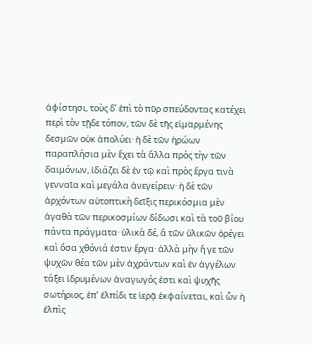ἀφίστησι, τοὺς δ’ ἐπὶ τὸ πῦρ σπεύδοντας κατέχει περὶ τὸν τῇδε τόπον, τῶν δὲ τῆς εἱμαρμένης δεσμῶν οὐκ ἀπολύει· ἡ δὲ τῶν ἡρώων παραπλήσια μὲν ἔχει τὰ ἄλλα πρὸς τὴν τῶν δαιμόνων, ἰδιάζει δὲ ἐν τῷ καὶ πρὸς ἔργα τινὰ γενναῖα καὶ μεγάλα ἀνεγείρειν· ἡ δὲ τῶν ἀρχόντων αὐτοπτικὴ δεῖξις περικόσμια μὲν ἀγαθὰ τῶν περικοσμίων δίδωσι καὶ τὰ τοῦ βίου πάντα πράγματα· ὑλικὰ δέ, ἃ τῶν ὑλικῶν ὀρέγει καὶ ὅσα χθόνιά ἐστιν ἔργα· ἀλλὰ μὴν ἥ γε τῶν ψυχῶν θέα τῶν μὲν ἀχράντων καὶ ἐν ἀγγέλων τάξει ἱδρυμένων ἀναγωγός ἐστι καὶ ψυχῆς σωτήριος, ἐπ’ ἐλπίδι τε ἱερᾷ ἐκφαίνεται, καὶ ὧν ἡ ἐλπὶς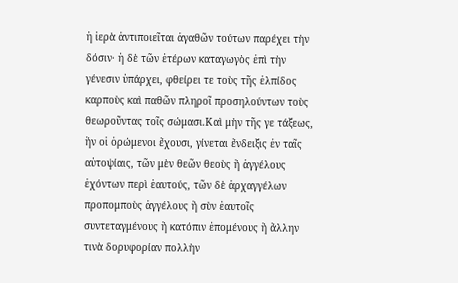ἡ ἰερὰ ἀντιποιεῖται ἀγαθῶν τούτων παρέχει τὴν δόσιν· ἡ δὲ τῶν ἑτέρων καταγωγὸς ἐπὶ τὴν γένεσιν ὑπάρχει, φθείρει τε τοὺς τῆς ἐλπίδος καρποὺς καὶ παθῶν πληροῖ προσηλούντων τοὺς θεωροῦντας τοῖς σώμασι.Καὶ μὴν τῆς γε τάξεως, ἥν οἱ ὁρώμενοι ἔχουσι, γίνεται ἔνδειξις ἐν ταῖς αὐτοψίαις, τῶν μὲν θεῶν θεοὺς ἢ ἀγγέλους ἐχόντων περὶ ἑαυτούς, τῶν δὲ ἀρχαγγέλων προπομποὺς ἀγγέλους ἢ σὺν ἑαυτοῖς συντεταγμένους ἢ κατόπιν ἑπομένους ἢ ἄλλην τινὰ δορυφορίαν πολλὴν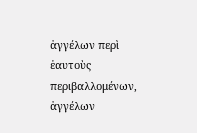ἀγγέλων περὶ ἑαυτοὺς περιβαλλομένων, ἀγγέλων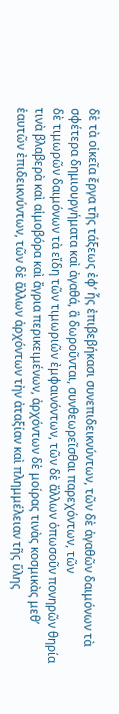δὲ τὰ οἰκεῖα ἔργα τῆς τάξεως ἐφ’ ἧς ἐπιβεβήκασι συνεπιδεικνύντων, τῶν δὲ ἀγαθῶν δαιμόνων τὰ σφέτερα δημιουργήματα καὶ ἀγαθά, ἃ δωροῦνται, συνθεωρεῖσθαι παρεχόντων, τῶν
δὲ τιμωρῶν δαιμόνων τὰ εἴδη τῶν τιμωριῶν ἐμφαινόντων, τῶν δὲ ἄλλων ὁπωσοῦν πονηρῶν θηρία τινὰ βλαβερὰ καὶ αἱμοβόρα καὶ ἄγρια περικειμένων, ἀρχόντων δὲ μοίρας τινὰς κοσμικὰς μεθ’ ἑαυτῶν ἐπιδεικνύντων, τῶν δὲ ἄλλων ἀρχόντων τὴν ἀταξίαν καὶ πλημμέλειαν τῆς ὕλης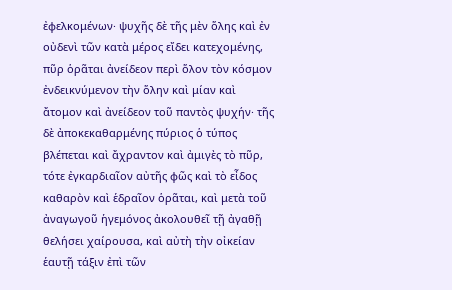ἐφελκομένων· ψυχῆς δὲ τῆς μὲν ὅλης καὶ ἐν οὐδενὶ τῶν κατὰ μέρος εἴδει κατεχομένης, πῦρ ὁρᾶται ἀνείδεον περὶ ὅλον τὸν κόσμον ἐνδεικνύμενον τὴν ὅλην καὶ μίαν καὶ ἄτομον καὶ ἀνείδεον τοῦ παντὸς ψυχήν· τῆς δὲ ἀποκεκαθαρμένης πύριος ὁ τύπος βλέπεται καὶ ἄχραντον καὶ ἀμιγὲς τὸ πῦρ, τότε ἐγκαρδιαῖον αὐτῆς φῶς καὶ τὸ εἶδος καθαρὸν καὶ ἑδραῖον ὁρᾶται, καὶ μετὰ τοῦ ἀναγωγοῦ ἡγεμόνος ἀκολουθεῖ τῇ ἀγαθῇ θελήσει χαίρουσα, καὶ αὐτὴ τὴν οἰκείαν ἑαυτῇ τάξιν ἐπὶ τῶν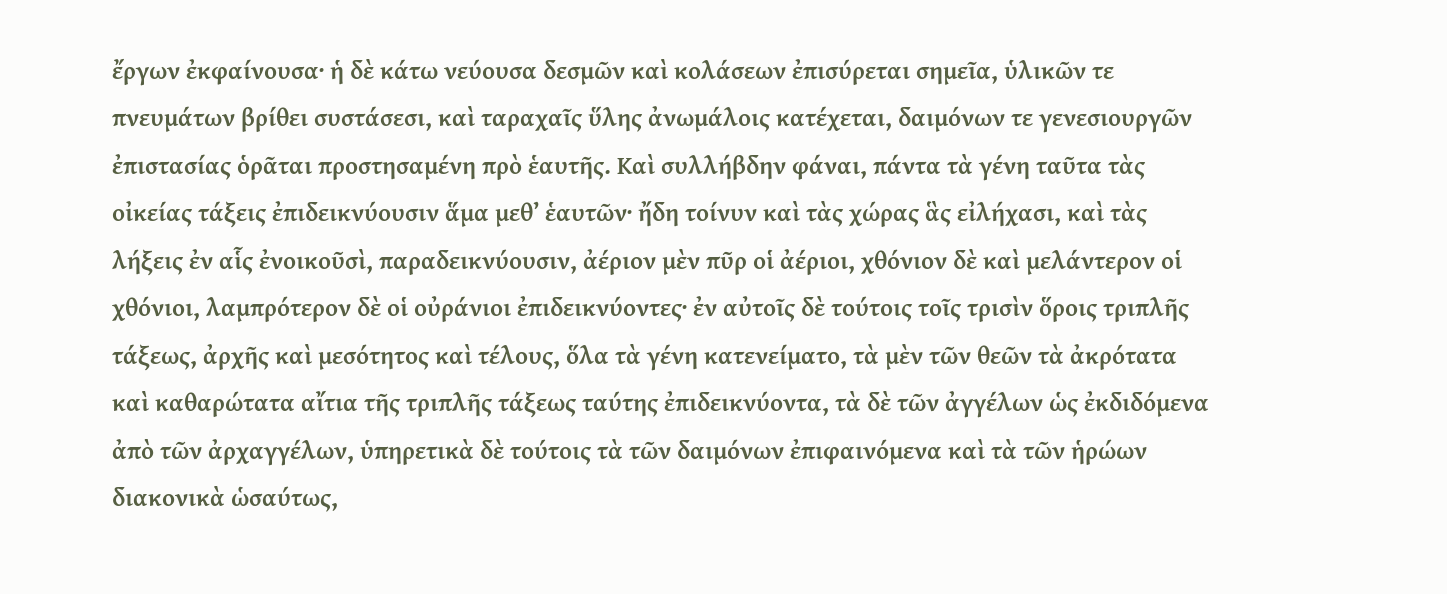ἔργων ἐκφαίνουσα· ἡ δὲ κάτω νεύουσα δεσμῶν καὶ κολάσεων ἐπισύρεται σημεῖα, ὑλικῶν τε πνευμάτων βρίθει συστάσεσι, καὶ ταραχαῖς ὕλης ἀνωμάλοις κατέχεται, δαιμόνων τε γενεσιουργῶν ἐπιστασίας ὁρᾶται προστησαμένη πρὸ ἑαυτῆς. Καὶ συλλήβδην φάναι, πάντα τὰ γένη ταῦτα τὰς οἰκείας τάξεις ἐπιδεικνύουσιν ἅμα μεθ’ ἑαυτῶν· ἤδη τοίνυν καὶ τὰς χώρας ἃς εἰλήχασι, καὶ τὰς λήξεις ἐν αἷς ἐνοικοῦσὶ, παραδεικνύουσιν, ἀέριον μὲν πῦρ οἱ ἀέριοι, χθόνιον δὲ καὶ μελάντερον οἱ χθόνιοι, λαμπρότερον δὲ οἱ οὐράνιοι ἐπιδεικνύοντες· ἐν αὐτοῖς δὲ τούτοις τοῖς τρισὶν ὅροις τριπλῆς τάξεως, ἀρχῆς καὶ μεσότητος καὶ τέλους, ὅλα τὰ γένη κατενείματο, τὰ μὲν τῶν θεῶν τὰ ἀκρότατα καὶ καθαρώτατα αἴτια τῆς τριπλῆς τάξεως ταύτης ἐπιδεικνύοντα, τὰ δὲ τῶν ἀγγέλων ὡς ἐκδιδόμενα ἀπὸ τῶν ἀρχαγγέλων, ὑπηρετικὰ δὲ τούτοις τὰ τῶν δαιμόνων ἐπιφαινόμενα καὶ τὰ τῶν ἡρώων διακονικὰ ὡσαύτως,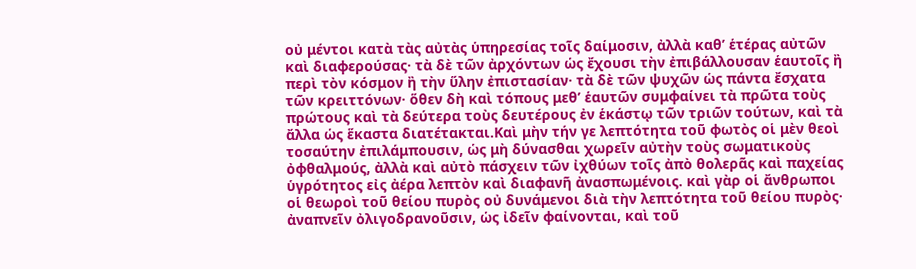οὐ μέντοι κατὰ τὰς αὐτὰς ὑπηρεσίας τοῖς δαίμοσιν, ἀλλὰ καθ’ ἑτέρας αὐτῶν καὶ διαφερούσας· τὰ δὲ τῶν ἀρχόντων ὡς ἔχουσι τὴν ἐπιβάλλουσαν ἑαυτοῖς ἢ περὶ τὸν κόσμον ἢ τὴν ὕλην ἐπιστασίαν· τὰ δὲ τῶν ψυχῶν ὡς πάντα ἔσχατα τῶν κρειττόνων· ὅθεν δὴ καὶ τόπους μεθ’ ἑαυτῶν συμφαίνει τὰ πρῶτα τοὺς πρώτους καὶ τὰ δεύτερα τοὺς δευτέρους ἐν ἑκάστῳ τῶν τριῶν τούτων, καὶ τὰ ἄλλα ὡς ἕκαστα διατέτακται.Καὶ μὴν τήν γε λεπτότητα τοῦ φωτὸς οἱ μὲν θεοὶ τοσαύτην ἐπιλάμπουσιν, ὡς μὴ δύνασθαι χωρεῖν αὐτὴν τοὺς σωματικοὺς ὀφθαλμούς, ἀλλὰ καὶ αὐτὸ πάσχειν τῶν ἰχθύων τοῖς ἀπὸ θολερᾶς καὶ παχείας ὑγρότητος εἰς ἀέρα λεπτὸν καὶ διαφανῆ ἀνασπωμένοις. καὶ γὰρ οἱ ἄνθρωποι οἱ θεωροὶ τοῦ θείου πυρὸς οὐ δυνάμενοι διὰ τὴν λεπτότητα τοῦ θείου πυρὸς· ἀναπνεῖν ὀλιγοδρανοῦσιν, ὡς ἰδεῖν φαίνονται, καὶ τοῦ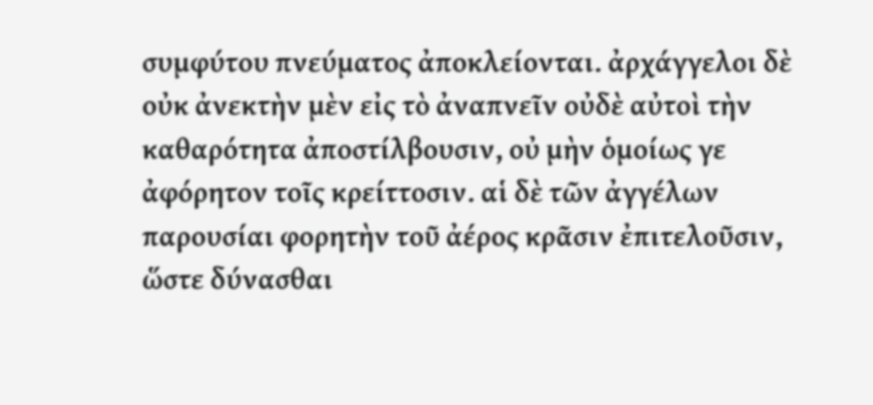συμφύτου πνεύματος ἀποκλείονται. ἀρχάγγελοι δὲ οὐκ ἀνεκτὴν μὲν εἰς τὸ ἀναπνεῖν οὐδὲ αὐτοὶ τὴν καθαρότητα ἀποστίλβουσιν, οὐ μὴν ὁμοίως γε ἀφόρητον τοῖς κρείττοσιν. αἱ δὲ τῶν ἀγγέλων παρουσίαι φορητὴν τοῦ ἀέρος κρᾶσιν ἐπιτελοῦσιν, ὥστε δύνασθαι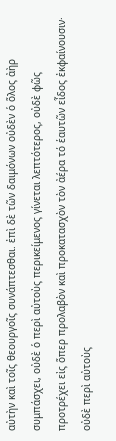αὐτὴν καὶ τοῖς θεουργοῖς συνάπτεσθαι. ἐπὶ δὲ τῶν δαιμόνων οὐδὲν ὁ ὅλος ἀὴρ συμπάσχει, οὐδὲ ὁ περὶ αὐτοὺς περικείμενος γίνεται λεπτότερος, οὐδὲ φῶς
προτρέχει εἰς ὅπερ προλαβὸν καὶ προκατασχὸν τὸν ἀέρα τό ἑαυτῶν εἶδος ἐκφαίνουσιν· οὐδὲ περὶ αὐτοὺς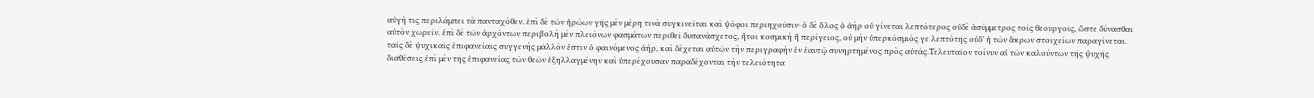αὐγή τις περιλάμπει τὰ πανταχόθεν. ἐπὶ δὲ τῶν ἡρώων γῆς μὲν μέρη τινὰ συγκινεῖται καὶ ψόφοι περιηχοῦσιν· ὁ δὲ ὅλος ὁ ἀὴρ οὐ γίνεται λεπτότερος οὐδὲ ἀσύμμετρος τοῖς θεουργοῖς, ὥστε δύνασθαι αὐτὸν χωρεῖν. ἐπὶ δὲ τῶν ἀρχόντων περιβολὴ μὲν πλειόνων φασμάτων περιθεῖ δυσανάσχετος, ἤτοι κοσμικὴ ἢ περίγειος, οὐ μὴν ὑπερκόσμιός γε λεπτότης οὐδ’ ἡ τῶν ἄκρων στοιχείων παραγίνεται. ταῖς δὲ ψυχικαῖς ἐπιφανείαις συγγενὴς μᾶλλόν ἐστιν ὁ φαινόμενος ἀήρ, καὶ δέχεται αὐτῶν τὴν περιγραφὴν ἐν ἑαυτῷ συνηρτημένος πρὸς αὐτάς.Τελευταῖον τοίνυν αἱ τῶν καλούντων τῆς ψυχῆς διαθέσεις ἐπὶ μὲν τῆς ἐπιφανείας τῶν θεῶν ἐξηλλαγμένην καὶ ὑπερέχουσαν παραδέχονται τὴν τελειότητα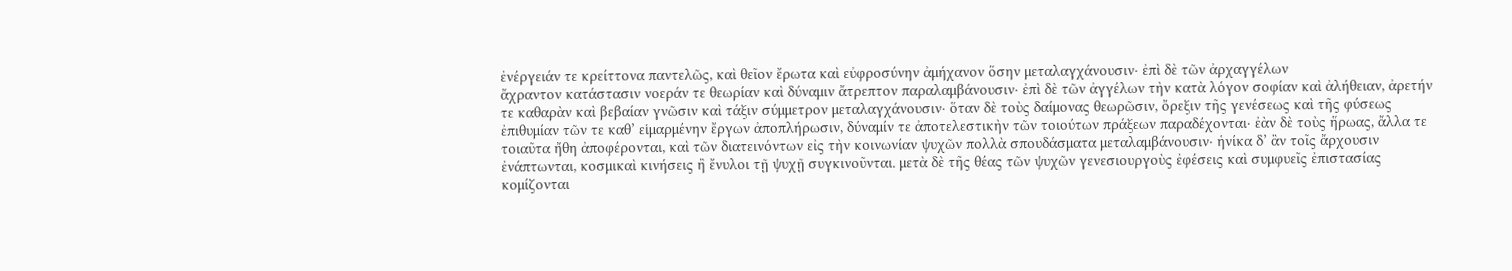ἐνέργειάν τε κρείττονα παντελῶς, καὶ θεῖον ἔρωτα καὶ εὐφροσύνην ἀμήχανον ὅσην μεταλαγχάνουσιν· ἐπὶ δὲ τῶν ἀρχαγγέλων
ἄχραντον κατάστασιν νοεράν τε θεωρίαν καὶ δύναμιν ἄτρεπτον παραλαμβάνουσιν· ἐπὶ δὲ τῶν ἀγγέλων τὴν κατὰ λόγον σοφίαν καὶ ἀλήθειαν, ἀρετήν τε καθαρὰν καὶ βεβαίαν γνῶσιν καὶ τάξιν σύμμετρον μεταλαγχάνουσιν· ὅταν δὲ τοὺς δαίμονας θεωρῶσιν, ὄρεξιν τῆς γενέσεως καὶ τῆς φύσεως ἐπιθυμίαν τῶν τε καθ’ εἱμαρμένην ἔργων ἀποπλήρωσιν, δύναμίν τε ἀποτελεστικὴν τῶν τοιούτων πράξεων παραδέχονται· ἐὰν δὲ τοὺς ἥρωας, ἄλλα τε τοιαῦτα ἤθη ἀποφέρονται, καὶ τῶν διατεινόντων εἰς τὴν κοινωνίαν ψυχῶν πολλὰ σπουδάσματα μεταλαμβάνουσιν· ἡνίκα δ’ ἂν τοῖς ἄρχουσιν ἐνάπτωνται, κοσμικαὶ κινήσεις ἢ ἔνυλοι τῇ ψυχῇ συγκινοῦνται. μετὰ δὲ τῆς θέας τῶν ψυχῶν γενεσιουργοὺς ἐφέσεις καὶ συμφυεῖς ἐπιστασίας κομίζονται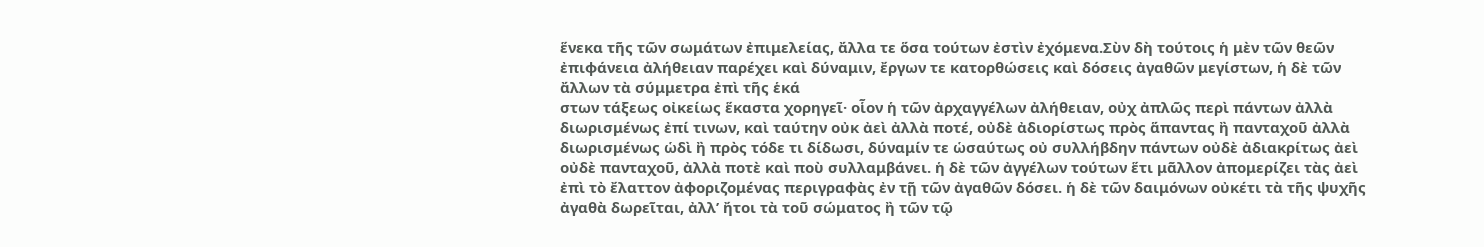ἕνεκα τῆς τῶν σωμάτων ἐπιμελείας, ἄλλα τε ὅσα τούτων ἐστὶν ἐχόμενα.Σὺν δὴ τούτοις ἡ μὲν τῶν θεῶν ἐπιφάνεια ἀλήθειαν παρέχει καὶ δύναμιν, ἔργων τε κατορθώσεις καὶ δόσεις ἀγαθῶν μεγίστων, ἡ δὲ τῶν ἄλλων τὰ σύμμετρα ἐπὶ τῆς ἑκά
στων τάξεως οἰκείως ἕκαστα χορηγεῖ· οἷον ἡ τῶν ἀρχαγγέλων ἀλήθειαν, οὐχ ἀπλῶς περὶ πάντων ἀλλὰ διωρισμένως ἐπί τινων, καὶ ταύτην οὐκ ἀεὶ ἀλλὰ ποτέ, οὐδὲ ἀδιορίστως πρὸς ἅπαντας ἢ πανταχοῦ ἀλλὰ διωρισμένως ὡδὶ ἢ πρὸς τόδε τι δίδωσι, δύναμίν τε ὡσαύτως οὐ συλλήβδην πάντων οὐδὲ ἀδιακρίτως ἀεὶ οὐδὲ πανταχοῦ, ἀλλὰ ποτὲ καὶ ποὺ συλλαμβάνει. ἡ δὲ τῶν ἀγγέλων τούτων ἕτι μᾶλλον ἀπομερίζει τὰς ἀεὶ ἐπὶ τὸ ἔλαττον ἀφοριζομένας περιγραφὰς ἐν τῇ τῶν ἀγαθῶν δόσει. ἡ δὲ τῶν δαιμόνων οὐκέτι τὰ τῆς ψυχῆς ἀγαθὰ δωρεῖται, ἀλλ’ ἤτοι τὰ τοῦ σώματος ἢ τῶν τῷ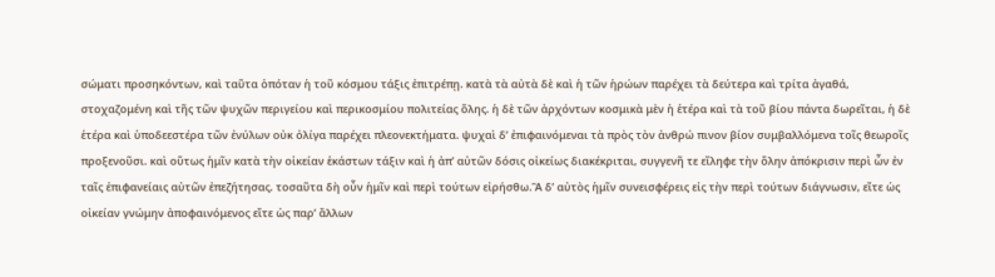σώματι προσηκόντων, καὶ ταῦτα ὁπόταν ἡ τοῦ κόσμου τάξις ἐπιτρέπῃ. κατὰ τὰ αὐτὰ δὲ καὶ ἡ τῶν ἡρώων παρέχει τὰ δεύτερα καὶ τρίτα ἀγαθά, στοχαζομένη καὶ τῆς τῶν ψυχῶν περιγείου καὶ περικοσμίου πολιτείας ὅλης. ἡ δὲ τῶν ἀρχόντων κοσμικὰ μὲν ἡ ἑτέρα καὶ τὰ τοῦ βίου πάντα δωρεῖται, ἡ δὲ ἑτέρα καὶ ὑποδεεστέρα τῶν ἐνύλων οὐκ ὀλίγα παρέχει πλεονεκτήματα. ψυχαὶ δ’ ἐπιφαινόμεναι τὰ πρὸς τὸν ἀνθρώ πινον βίον συμβαλλόμενα τοῖς θεωροῖς προξενοῦσι. καὶ οὕτως ἡμῖν κατὰ τὴν οἰκείαν ἑκάστων τάξιν καὶ ἡ ἀπ’ αὐτῶν δόσις οἰκείως διακέκριται, συγγενῆ τε εἴληφε τὴν ὅλην ἀπόκρισιν περὶ ὧν ἐν ταῖς ἐπιφανείαις αὐτῶν ἐπεζήτησας. τοσαῦτα δὴ οὖν ἡμῖν καὶ περὶ τούτων εἰρήσθω.Ἃ δ’ αὐτὸς ἡμῖν συνεισφέρεις εἰς τὴν περὶ τούτων διάγνωσιν, εἴτε ὡς οἰκείαν γνώμην ἀποφαινόμενος εἴτε ὡς παρ’ ἄλλων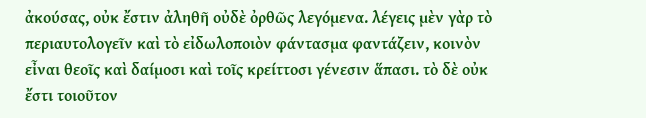ἀκούσας, οὐκ ἔστιν ἀληθῆ οὐδὲ ὀρθῶς λεγόμενα. λέγεις μὲν γὰρ τὸ περιαυτολογεῖν καὶ τὸ εἰδωλοποιὸν φάντασμα φαντάζειν, κοινὸν εἶναι θεοῖς καὶ δαίμοσι καὶ τοῖς κρείττοσι γένεσιν ἅπασι. τὸ δὲ οὐκ ἔστι τοιοῦτον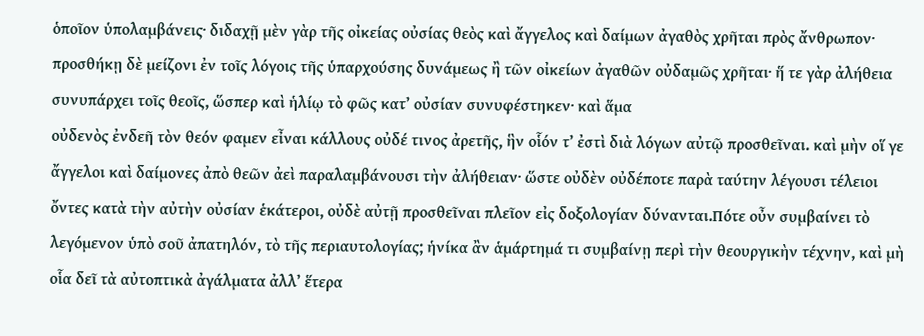ὁποῖον ὑπολαμβάνεις· διδαχῇ μὲν γὰρ τῆς οἰκείας οὐσίας θεὸς καὶ ἄγγελος καὶ δαίμων ἀγαθὸς χρῆται πρὸς ἄνθρωπον· προσθήκῃ δὲ μείζονι ἐν τοῖς λόγοις τῆς ὑπαρχούσης δυνάμεως ἢ τῶν οἰκείων ἀγαθῶν οὐδαμῶς χρῆται· ἥ τε γὰρ ἀλήθεια συνυπάρχει τοῖς θεοῖς, ὥσπερ καὶ ἡλίῳ τὸ φῶς κατ’ οὐσίαν συνυφέστηκεν· καὶ ἅμα
οὐδενὸς ἐνδεῆ τὸν θεόν φαμεν εἶναι κάλλους οὐδέ τινος ἀρετῆς, ἣν οἷόν τ’ ἐστὶ διὰ λόγων αὐτῷ προσθεῖναι. καὶ μὴν οἵ γε ἄγγελοι καὶ δαίμονες ἀπὸ θεῶν ἀεὶ παραλαμβάνουσι τὴν ἀλήθειαν· ὥστε οὐδὲν οὐδέποτε παρὰ ταύτην λέγουσι τέλειοι ὄντες κατὰ τὴν αὐτὴν οὐσίαν ἑκάτεροι, οὐδὲ αὐτῇ προσθεῖναι πλεῖον εἰς δοξολογίαν δύνανται.Πότε οὖν συμβαίνει τὸ λεγόμενον ὑπὸ σοῦ ἀπατηλόν, τὸ τῆς περιαυτολογίας; ἡνίκα ἂν ἁμάρτημά τι συμβαίνῃ περὶ τὴν θεουργικὴν τέχνην, καὶ μὴ οἷα δεῖ τὰ αὐτοπτικὰ ἀγάλματα ἀλλ’ ἕτερα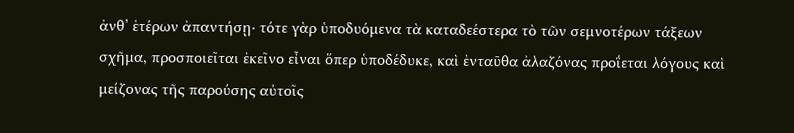ἀνθ’ ἑτέρων ἀπαντήσῃ· τότε γὰρ ὑποδυόμενα τὰ καταδεέστερα τὸ τῶν σεμνοτέρων τάξεων σχῆμα, προσποιεῖται ἐκεῖνο εἶναι ὅπερ ὑποδέδυκε, καὶ ἐνταῦθα ἀλαζόνας προΐεται λόγους καὶ μείζονας τῆς παρούσης αὐτοῖς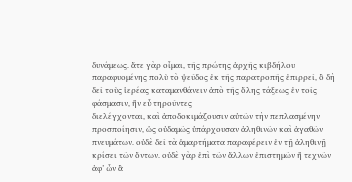δυνάμεως. ἅτε γὰρ οἶμαι, τῆς πρώτης ἀρχῆς κιβδήλου παραφυομένης πολὺ τὸ ψεῦδος ἐκ τῆς παρατροπῆς ἐπιρρεῖ, ὃ δὴ δεῖ τοὺς ἱερέας καταμανθάνειν ἀπὸ τῆς ὅλης τάξεως ἐν τοῖς φάσμασιν, ἣν εὗ τηροῦντες
διελέγχονται, καὶ ἀποδοκιμάζουσιν αὐτῶν τὴν πεπλασμένην προσποίησιν, ὡς οὐδαμῶς ὑπάρχουσαν ἀληθινῶν καὶ ἀγαθῶν πνευμάτων. οὐδὲ δεῖ τὰ ἁμαρτήματα παραφέρειν ἐν τῇ ἀληθινῇ κρίσει τῶν ὄντων. οὐδὲ γὰρ ἐπὶ τῶν ἄλλων ἐπιστημῶν ἢ τεχνῶν ἀφ’ ὧν ἃ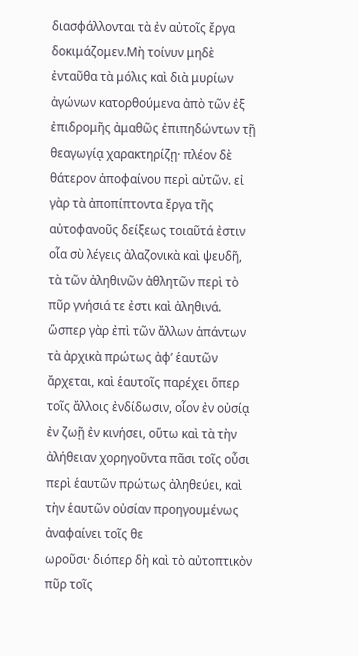διασφάλλονται τὰ ἐν αὐτοῖς ἔργα δοκιμάζομεν.Μὴ τοίνυν μηδὲ ἐνταῦθα τὰ μόλις καὶ διὰ μυρίων ἀγώνων κατορθούμενα ἀπὸ τῶν ἐξ ἐπιδρομῆς ἀμαθῶς ἐπιπηδώντων τῇ θεαγωγίᾳ χαρακτηρίζῃ· πλέον δὲ θάτερον ἀποφαίνου περὶ αὐτῶν. εἰ γὰρ τὰ ἀποπίπτοντα ἔργα τῆς αὐτοφανοῦς δείξεως τοιαῦτά ἐστιν οἷα σὺ λέγεις ἀλαζονικὰ καὶ ψευδῆ, τὰ τῶν ἀληθινῶν ἀθλητῶν περὶ τὸ πῦρ γνήσιά τε ἐστι καὶ ἀληθινά. ὥσπερ γὰρ ἐπὶ τῶν ἄλλων ἁπάντων τὰ ἀρχικὰ πρώτως ἀφ’ ἑαυτῶν ἄρχεται, καὶ ἑαυτοῖς παρέχει ὅπερ τοῖς ἄλλοις ἐνδίδωσιν, οἷον ἐν οὐσίᾳ ἐν ζωῇ ἐν κινήσει, οὕτω καὶ τὰ τὴν ἀλήθειαν χορηγοῦντα πᾶσι τοῖς οὖσι περὶ ἑαυτῶν πρώτως ἀληθεύει, καὶ τὴν ἑαυτῶν οὐσίαν προηγουμένως ἀναφαίνει τοῖς θε
ωροῦσι· διόπερ δὴ καὶ τὸ αὐτοπτικὸν πῦρ τοῖς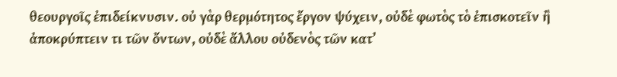θεουργοῖς ἐπιδείκνυσιν. οὐ γὰρ θερμότητος ἔργον ψύχειν, οὐδὲ φωτὸς τὸ ἐπισκοτεῖν ἢ ἀποκρύπτειν τι τῶν ὄντων, οὐδὲ ἄλλου οὐδενὸς τῶν κατ’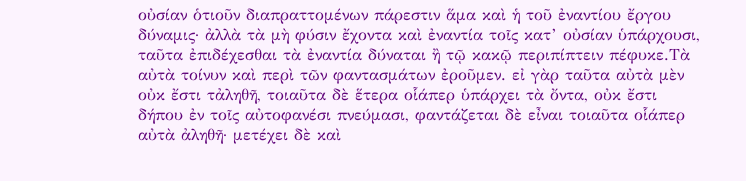οὐσίαν ὁτιοῦν διαπραττομένων πάρεστιν ἅμα καὶ ἡ τοῦ ἐναντίου ἔργου δύναμις· ἀλλὰ τὰ μὴ φύσιν ἔχοντα καὶ ἐναντία τοῖς κατ’ οὐσίαν ὑπάρχουσι, ταῦτα ἐπιδέχεσθαι τὰ ἐναντία δύναται ἢ τῷ κακῷ περιπίπτειν πέφυκε.Τὰ αὐτὰ τοίνυν καὶ περὶ τῶν φαντασμάτων ἐροῦμεν. εἰ γὰρ ταῦτα αὐτὰ μὲν οὐκ ἔστι τἀληθῆ, τοιαῦτα δὲ ἕτερα οἷάπερ ὑπάρχει τὰ ὄντα, οὐκ ἔστι δήπου ἐν τοῖς αὐτοφανέσι πνεύμασι, φαντάζεται δὲ εἶναι τοιαῦτα οἷάπερ αὐτὰ ἀληθῆ· μετέχει δὲ καὶ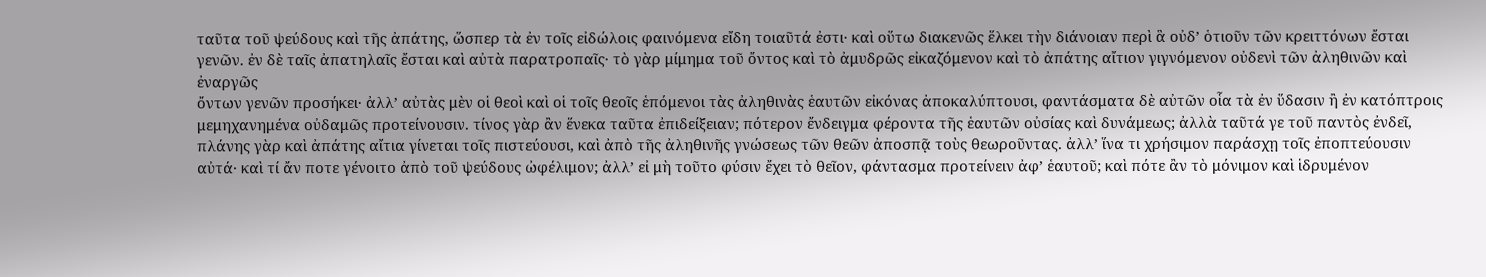ταῦτα τοῦ ψεύδους καὶ τῆς ἀπάτης, ὥσπερ τὰ ἐν τοῖς εἰδώλοις φαινόμενα εἴδη τοιαῦτά ἐστι· καὶ οὕτω διακενῶς ἕλκει τὴν διάνοιαν περὶ ἃ οὐδ’ ὁτιοῦν τῶν κρειττόνων ἔσται γενῶν. ἐν δὲ ταῖς ἀπατηλαῖς ἔσται καὶ αὐτὰ παρατροπαῖς· τὸ γὰρ μίμημα τοῦ ὄντος καὶ τὸ ἀμυδρῶς εἰκαζόμενον καὶ τὸ ἀπάτης αἴτιον γιγνόμενον οὐδενὶ τῶν ἀληθινῶν καὶ ἐναργῶς
ὄντων γενῶν προσήκει· ἀλλ’ αὐτὰς μὲν οἱ θεοὶ καὶ οἱ τοῖς θεοῖς ἑπόμενοι τὰς ἀληθινὰς ἑαυτῶν εἰκόνας ἀποκαλύπτουσι, φαντάσματα δὲ αὐτῶν οἷα τὰ ἐν ὕδασιν ἢ ἐν κατόπτροις μεμηχανημένα οὐδαμῶς προτείνουσιν. τίνος γὰρ ἂν ἕνεκα ταῦτα ἐπιδείξειαν; πότερον ἔνδειγμα φέροντα τῆς ἑαυτῶν οὐσίας καὶ δυνάμεως; ἀλλὰ ταῦτά γε τοῦ παντὸς ἐνδεῖ, πλάνης γὰρ καὶ ἀπάτης αἴτια γίνεται τοῖς πιστεύουσι, καὶ ἀπὸ τῆς ἀληθινῆς γνώσεως τῶν θεῶν ἀποσπᾷ τοὺς θεωροῦντας. ἀλλ’ ἵνα τι χρήσιμον παράσχῃ τοῖς ἐποπτεύουσιν αὐτά· καὶ τί ἄν ποτε γένοιτο ἀπὸ τοῦ ψεύδους ὠφέλιμον; ἀλλ’ εἰ μὴ τοῦτο φύσιν ἔχει τὸ θεῖον, φάντασμα προτείνειν ἀφ’ ἑαυτοῦ; καὶ πότε ἂν τὸ μόνιμον καὶ ἱδρυμένον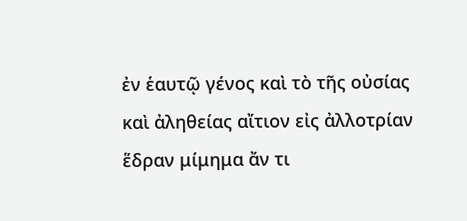ἐν ἑαυτῷ γένος καὶ τὸ τῆς οὐσίας καὶ ἀληθείας αἴτιον εἰς ἀλλοτρίαν ἕδραν μίμημα ἄν τι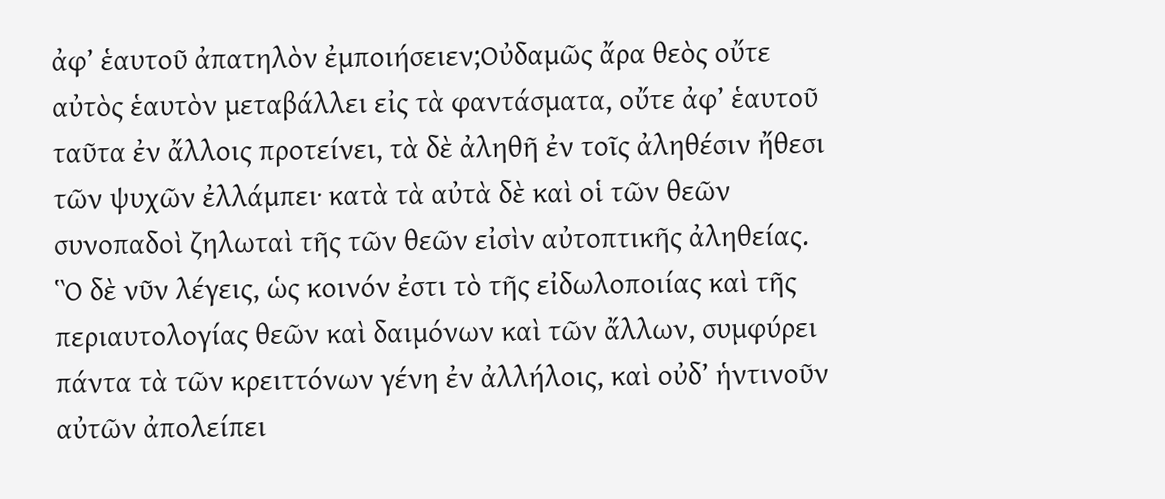ἀφ’ ἑαυτοῦ ἀπατηλὸν ἐμποιήσειεν;Οὐδαμῶς ἄρα θεὸς οὔτε αὐτὸς ἑαυτὸν μεταβάλλει εἰς τὰ φαντάσματα, οὔτε ἀφ’ ἑαυτοῦ ταῦτα ἐν ἄλλοις προτείνει, τὰ δὲ ἀληθῆ ἐν τοῖς ἀληθέσιν ἤθεσι τῶν ψυχῶν ἐλλάμπει· κατὰ τὰ αὐτὰ δὲ καὶ οἱ τῶν θεῶν συνοπαδοὶ ζηλωταὶ τῆς τῶν θεῶν εἰσὶν αὐτοπτικῆς ἀληθείας.
Ὃ δὲ νῦν λέγεις, ὡς κοινόν ἐστι τὸ τῆς εἰδωλοποιίας καὶ τῆς περιαυτολογίας θεῶν καὶ δαιμόνων καὶ τῶν ἄλλων, συμφύρει πάντα τὰ τῶν κρειττόνων γένη ἐν ἀλλήλοις, καὶ οὐδ’ ἡντινοῦν αὐτῶν ἀπολείπει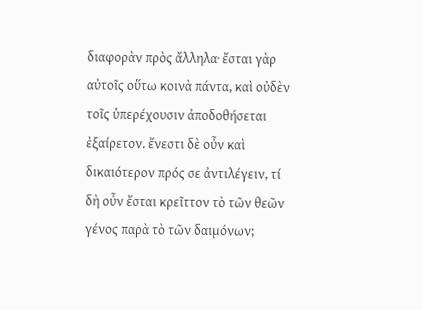διαφορὰν πρὸς ἄλληλα· ἔσται γὰρ αὐτοῖς οὕτω κοινὰ πάντα, καὶ οὐδὲν τοῖς ὑπερέχουσιν ἀποδοθήσεται ἐξαίρετον. ἔνεστι δὲ οὖν καὶ δικαιότερον πρός σε ἀντιλέγειν, τί δὴ οὖν ἔσται κρεῖττον τὸ τῶν θεῶν γένος παρὰ τὸ τῶν δαιμόνων;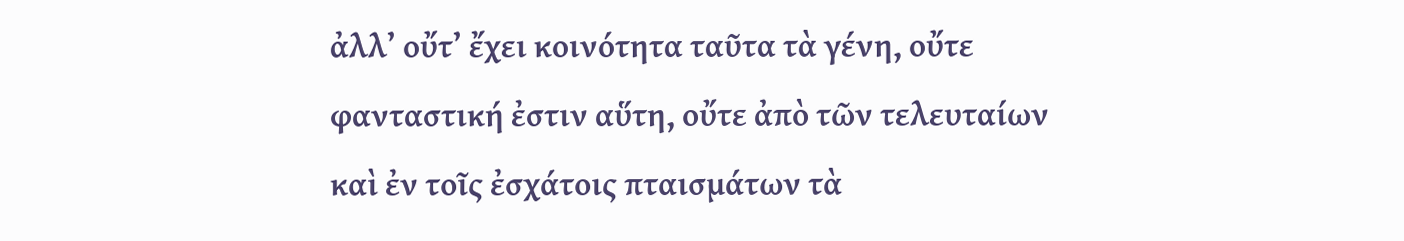ἀλλ’ οὔτ’ ἔχει κοινότητα ταῦτα τὰ γένη, οὔτε φανταστική ἐστιν αὕτη, οὔτε ἀπὸ τῶν τελευταίων καὶ ἐν τοῖς ἐσχάτοις πταισμάτων τὰ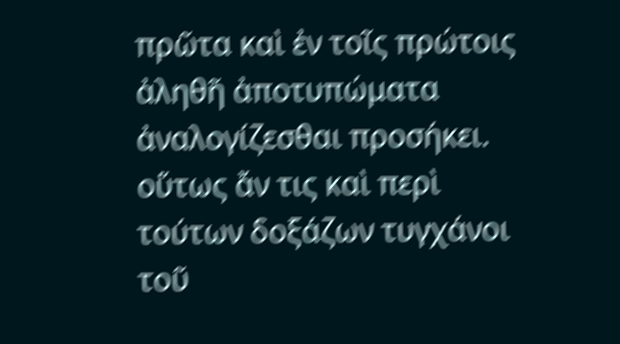πρῶτα καὶ ἐν τοῖς πρώτοις ἀληθῆ ἀποτυπώματα ἀναλογίζεσθαι προσήκει. οὕτως ἄν τις καὶ περὶ τούτων δοξάζων τυγχάνοι τοῦ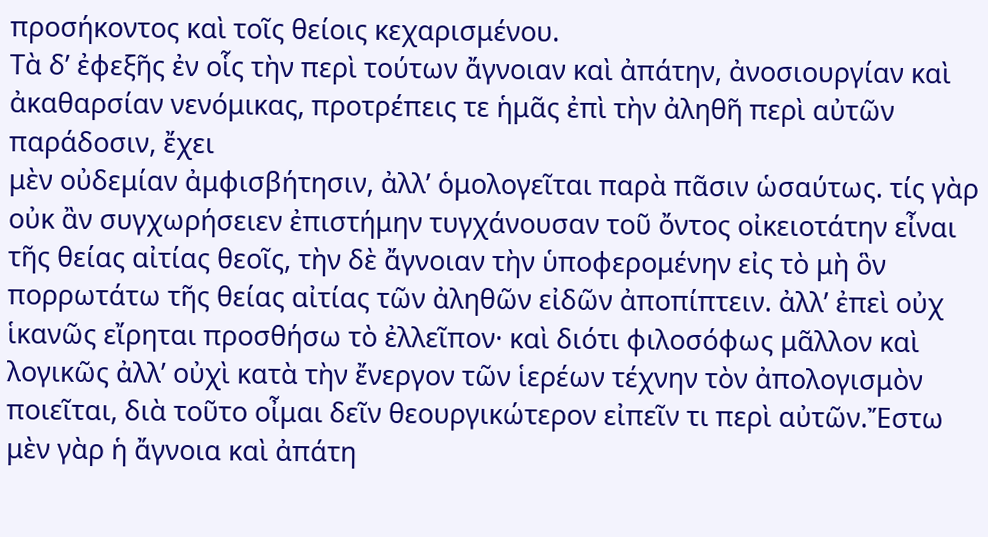προσήκοντος καὶ τοῖς θείοις κεχαρισμένου.
Τὰ δ’ ἐφεξῆς ἐν οἷς τὴν περὶ τούτων ἄγνοιαν καὶ ἀπάτην, ἀνοσιουργίαν καὶ ἀκαθαρσίαν νενόμικας, προτρέπεις τε ἡμᾶς ἐπὶ τὴν ἀληθῆ περὶ αὐτῶν παράδοσιν, ἔχει
μὲν οὐδεμίαν ἀμφισβήτησιν, ἀλλ’ ὁμολογεῖται παρὰ πᾶσιν ὡσαύτως. τίς γὰρ οὐκ ἂν συγχωρήσειεν ἐπιστήμην τυγχάνουσαν τοῦ ὄντος οἰκειοτάτην εἶναι τῆς θείας αἰτίας θεοῖς, τὴν δὲ ἄγνοιαν τὴν ὑποφερομένην εἰς τὸ μὴ ὃν πορρωτάτω τῆς θείας αἰτίας τῶν ἀληθῶν εἰδῶν ἀποπίπτειν. ἀλλ’ ἐπεὶ οὐχ ἱκανῶς εἴρηται προσθήσω τὸ ἐλλεῖπον· καὶ διότι φιλοσόφως μᾶλλον καὶ λογικῶς ἀλλ’ οὐχὶ κατὰ τὴν ἔνεργον τῶν ἱερέων τέχνην τὸν ἀπολογισμὸν ποιεῖται, διὰ τοῦτο οἶμαι δεῖν θεουργικώτερον εἰπεῖν τι περὶ αὐτῶν.Ἔστω μὲν γὰρ ἡ ἄγνοια καὶ ἀπάτη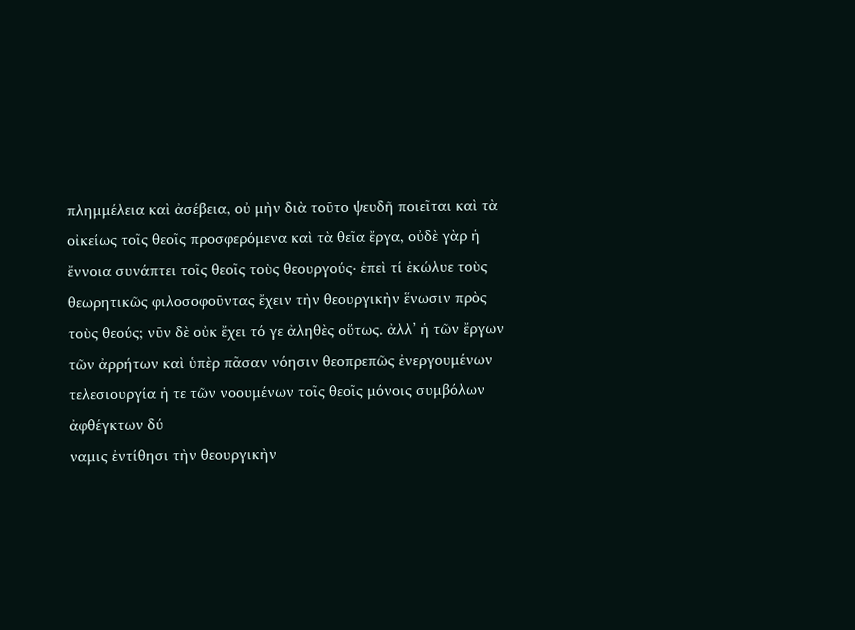πλημμέλεια καὶ ἀσέβεια, οὐ μὴν διὰ τοῦτο ψευδῆ ποιεῖται καὶ τὰ οἰκείως τοῖς θεοῖς προσφερόμενα καὶ τὰ θεῖα ἔργα, οὐδὲ γὰρ ἡ ἔννοια συνάπτει τοῖς θεοῖς τοὺς θεουργούς· ἐπεὶ τί ἐκώλυε τοὺς θεωρητικῶς φιλοσοφοῦντας ἔχειν τὴν θεουργικὴν ἕνωσιν πρὸς τοὺς θεούς; νῦν δὲ οὐκ ἔχει τό γε ἀληθὲς οὕτως. ἀλλ’ ἡ τῶν ἔργων τῶν ἀρρήτων καὶ ὑπὲρ πᾶσαν νόησιν θεοπρεπῶς ἐνεργουμένων τελεσιουργία ἡ τε τῶν νοουμένων τοῖς θεοῖς μόνοις συμβόλων ἀφθέγκτων δύ
ναμις ἐντίθησι τὴν θεουργικὴν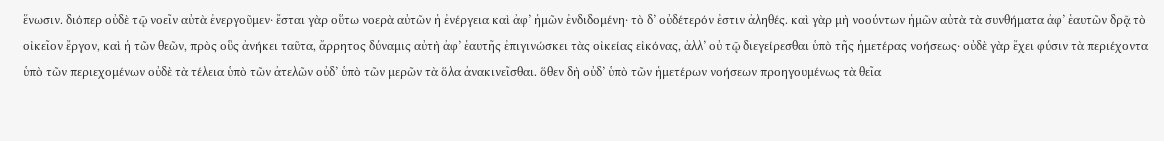ἕνωσιν. διόπερ οὐδὲ τῷ νοεῖν αὐτὰ ἐνεργοῦμεν· ἔσται γὰρ οὕτω νοερὰ αὐτῶν ἡ ἐνέργεια καὶ ἀφ’ ἡμῶν ἐνδιδομένη· τὸ δ’ οὐδέτερόν ἐστιν ἀληθές. καὶ γὰρ μὴ νοούντων ἡμῶν αὐτὰ τὰ συνθήματα ἀφ’ ἑαυτῶν δρᾷ τὸ οἰκεῖον ἔργον, καὶ ἡ τῶν θεῶν, πρὸς οὓς ἀνήκει ταῦτα, ἄρρητος δύναμις αὐτὴ ἀφ’ ἑαυτῆς ἐπιγινώσκει τὰς οἰκείας εἰκόνας, ἀλλ’ οὐ τῷ διεγείρεσθαι ὑπὸ τῆς ἡμετέρας νοήσεως· οὐδὲ γὰρ ἔχει φύσιν τὰ περιέχοντα ὑπὸ τῶν περιεχομένων οὐδὲ τὰ τέλεια ὑπὸ τῶν ἀτελῶν οὐδ’ ὑπὸ τῶν μερῶν τὰ ὅλα ἀνακινεῖσθαι. ὅθεν δὴ οὐδ’ ὑπὸ τῶν ἡμετέρων νοήσεων προηγουμένως τὰ θεῖα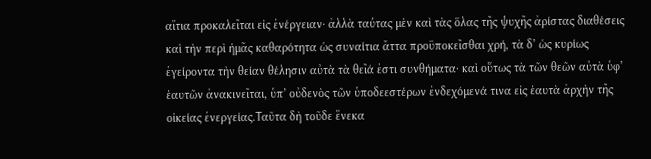αἴτια προκαλεῖται εἰς ἐνέργειαν· ἀλλὰ ταύτας μὲν καὶ τὰς ὅλας τῆς ψυχῆς ἀρίστας διαθέσεις καὶ τὴν περὶ ἡμᾶς καθαρότητα ὡς συναίτια ἄττα προϋποκεῖσθαι χρή, τὰ δ’ ὡς κυρίως ἐγείροντα τὴν θείαν θέλησιν αὐτὰ τὰ θεῖά ἐστι συνθήματα· καὶ οὕτως τὰ τῶν θεῶν αὐτὰ ὑφ’ ἑαυτῶν ἀνακινεῖται, ὑπ’ οὐδενὸς τῶν ὑποδεεστέρων ἐνδεχόμενά τινα εἰς ἑαυτὰ ἀρχὴν τῆς οἰκείας ἐνεργείας.Ταῦτα δὴ τοῦδε ἕνεκα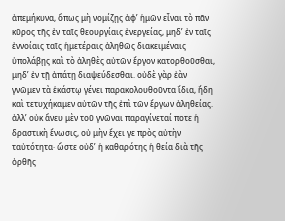ἀπεμήκυνα, ὅπως μὴ νομίζῃς ἀφ’ ἡμῶν εἶναι τὸ πᾶν κῦρος τῆς ἐν ταῖς θεουργίαις ἐνεργείας, μηδ’ ἐν ταῖς ἐννοίαις ταῖς ἡμετέραις ἀληθῶς διακειμέναις ὑπολάβῃς καὶ τὸ ἀληθὲς αὐτῶν ἔργον κατορθοῦσθαι, μηδ’ ἐν τῇ ἀπάτῃ διαψεύδεσθαι. οὐδὲ γὰρ ἐὰν γνῶμεν τὰ ἑκάστῳ γένει παρακολουθοῦντα ἴδια, ἤδη καὶ τετυχήκαμεν αὐτῶν τῆς ἐπὶ τῶν ἔργων ἀληθείας. ἀλλ’ οὐκ ἄνευ μὲν τοῦ γνῶναι παραγίνεταί ποτε ἡ δραστικὴ ἕνωσις, οὐ μὴν ἔχει γε πρὸς αὐτὴν ταὐτότητα· ὥστε οὐδ’ ἡ καθαρότης ἡ θεία διὰ τῆς ὀρθῆς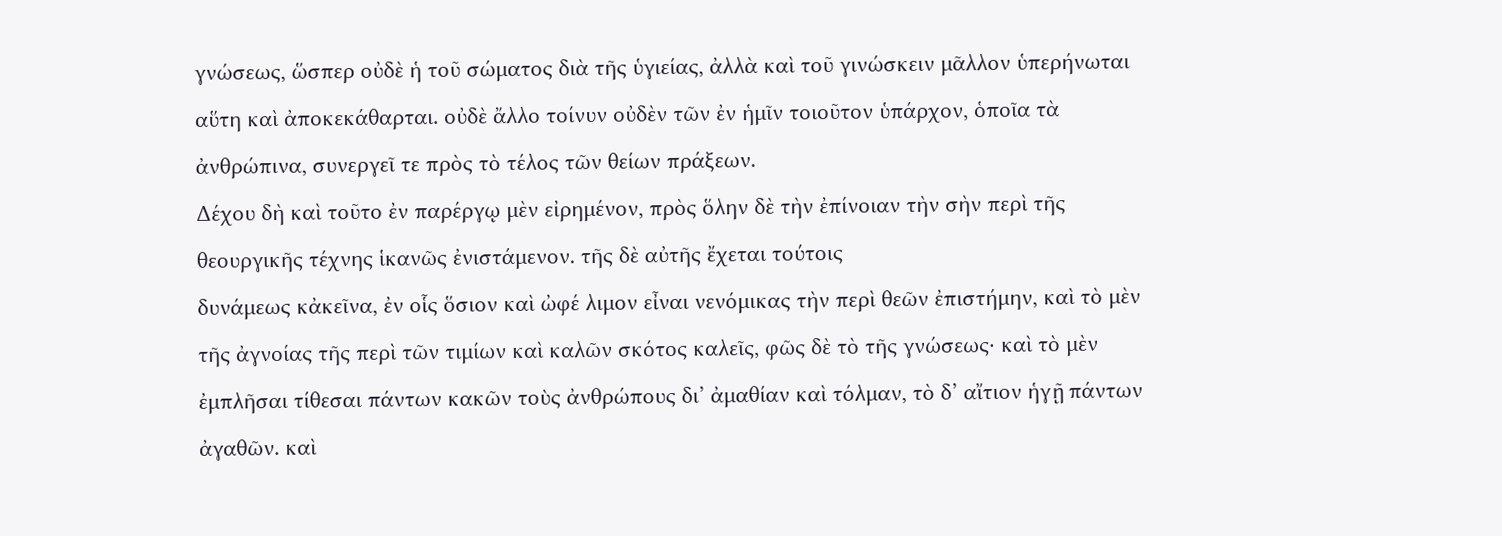γνώσεως, ὥσπερ οὐδὲ ἡ τοῦ σώματος διὰ τῆς ὑγιείας, ἀλλὰ καὶ τοῦ γινώσκειν μᾶλλον ὑπερήνωται αὕτη καὶ ἀποκεκάθαρται. οὐδὲ ἄλλο τοίνυν οὐδὲν τῶν ἐν ἡμῖν τοιοῦτον ὑπάρχον, ὁποῖα τὰ ἀνθρώπινα, συνεργεῖ τε πρὸς τὸ τέλος τῶν θείων πράξεων.
Δέχου δὴ καὶ τοῦτο ἐν παρέργῳ μὲν εἰρημένον, πρὸς ὅλην δὲ τὴν ἐπίνοιαν τὴν σὴν περὶ τῆς θεουργικῆς τέχνης ἱκανῶς ἐνιστάμενον. τῆς δὲ αὐτῆς ἔχεται τούτοις
δυνάμεως κἀκεῖνα, ἐν οἷς ὅσιον καὶ ὠφέ λιμον εἶναι νενόμικας τὴν περὶ θεῶν ἐπιστήμην, καὶ τὸ μὲν τῆς ἀγνοίας τῆς περὶ τῶν τιμίων καὶ καλῶν σκότος καλεῖς, φῶς δὲ τὸ τῆς γνώσεως· καὶ τὸ μὲν ἐμπλῆσαι τίθεσαι πάντων κακῶν τοὺς ἀνθρώπους δι’ ἀμαθίαν καὶ τόλμαν, τὸ δ’ αἴτιον ἡγῇ πάντων ἀγαθῶν. καὶ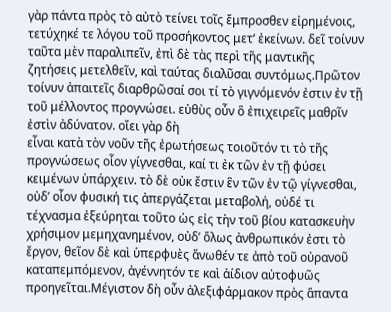γὰρ πάντα πρὸς τὸ αὐτὸ τείνει τοῖς ἔμπροσθεν εἰρημένοις, τετύχηκέ τε λόγου τοῦ προσήκοντος μετ’ ἐκείνων. δεῖ τοίνυν ταῦτα μὲν παραλιπεῖν, ἐπὶ δὲ τὰς περὶ τῆς μαντικῆς ζητήσεις μετελθεῖν, καὶ ταύτας διαλῦσαι συντόμως.Πρῶτον τοίνυν ἀπαιτεῖς διαρθρῶσαί σοι τί τὸ γιγνόμενόν ἐστιν ἐν τῇ τοῦ μέλλοντος προγνώσει. εὐθὺς οὖν ὃ ἐπιχειρεῖς μαθρῖν ἐστὶν ἀδύνατον. οἴει γὰρ δὴ
εἶναι κατὰ τὸν νοῦν τῆς ἐρωτήσεως τοιοῦτόν τι τὸ τῆς προγνώσεως οἷον γίγνεσθαι, καί τι ἐκ τῶν ἐν τῇ φύσει κειμένων ὑπάρχειν. τὸ δὲ οὐκ ἔστιν ἓν τῶν ἐν τῷ γίγνεσθαι, οὐδ’ οἷον φυσική τις ἀπεργάζεται μεταβολή, οὐδέ τι τέχνασμα ἐξεύρηται τοῦτο ὡς εἰς τὴν τοῦ βίου κατασκευὴν χρήσιμον μεμηχανημένον, οὐδ’ ὅλως ἀνθρωπικόν ἐστι τὸ ἔργον, θεῖον δὲ καὶ ὑπερφυὲς ἄνωθέν τε ἀπὸ τοῦ οὐρανοῦ καταπεμπόμενον, ἀγέννητόν τε καὶ ἀίδιον αὐτοφυῶς προηγεῖται.Μέγιστον δὴ οὖν ἀλεξιφάρμακον πρὸς ἅπαντα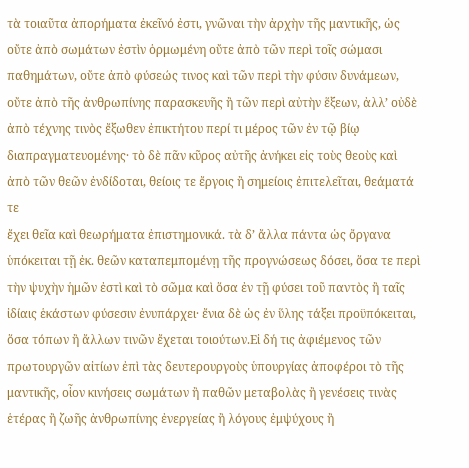τὰ τοιαῦτα ἀπορήματα ἐκεῖνό ἐστι, γνῶναι τὴν ἀρχὴν τῆς μαντικῆς, ὡς οὔτε ἀπὸ σωμάτων ἐστὶν ὁρμωμένη οὔτε ἀπὸ τῶν περὶ τοῖς σώμασι παθημάτων, οὔτε ἀπὸ φύσεώς τινος καὶ τῶν περὶ τὴν φύσιν δυνάμεων, οὔτε ἀπὸ τῆς ἀνθρωπίνης παρασκευῆς ἢ τῶν περὶ αὐτὴν ἕξεων, ἀλλ’ οὐδὲ ἀπὸ τέχνης τινὸς ἔξωθεν ἐπικτήτου περί τι μέρος τῶν ἐν τῷ βίῳ διαπραγματευομένης· τὸ δὲ πᾶν κῦρος αὐτῆς ἀνήκει εἰς τοὺς θεοὺς καὶ ἀπὸ τῶν θεῶν ἐνδίδοται, θείοις τε ἔργοις ἢ σημείοις ἐπιτελεῖται, θεάματά τε
ἔχει θεῖα καὶ θεωρήματα ἐπιστημονικά. τὰ δ’ ἄλλα πάντα ὡς ὄργανα ὑπόκειται τῇ ἐκ. θεῶν καταπεμπομένῃ τῆς προγνώσεως δόσει, ὅσα τε περὶ τὴν ψυχὴν ἡμῶν ἐστὶ καὶ τὸ σῶμα καὶ ὅσα ἐν τῇ φύσει τοῦ παντὸς ἢ ταῖς ἰδίαις ἑκάστων φύσεσιν ἐνυπάρχει· ἔνια δὲ ὡς ἐν ὕλης τάξει προϋπόκειται, ὅσα τόπων ἢ ἄλλων τινῶν ἔχεται τοιούτων.Εἰ δή τις ἀφιέμενος τῶν πρωτουργῶν αἰτίων ἐπὶ τὰς δευτερουργοὺς ὑπουργίας ἀποφέροι τὸ τῆς μαντικῆς, οἷον κινήσεις σωμάτων ἢ παθῶν μεταβολὰς ἢ γενέσεις τινὰς ἑτέρας ἢ ζωῆς ἀνθρωπίνης ἐνεργείας ἢ λόγους ἐμψύχους ἢ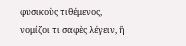φυσικοὺς τιθέμενος, νομίζοι τι σαφὲς λέγειν, ἢ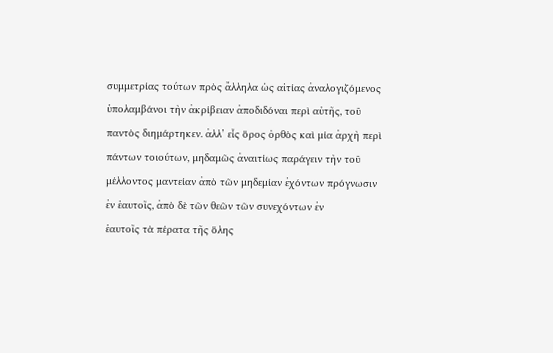συμμετρίας τούτων πρὸς ἄλληλα ὡς αἰτίας ἀναλογιζόμενος ὑπολαμβάνοι τὴν ἀκρίβειαν ἀποδιδόναι περὶ αὐτῆς, τοῦ παντὸς διημάρτηκεν. ἀλλ’ εἷς ὅρος ὀρθὸς καὶ μία ἀρχὴ περὶ πάντων τοιούτων, μηδαμῶς ἀναιτίως παράγειν τὴν τοῦ μέλλοντος μαντείαν ἀπὸ τῶν μηδεμίαν ἐχόντων πρόγνωσιν ἐν ἑαυτοῖς, ἀπὸ δὲ τῶν θεῶν τῶν συνεχόντων ἐν
ἑαυτοῖς τὰ πέρατα τῆς ὅλης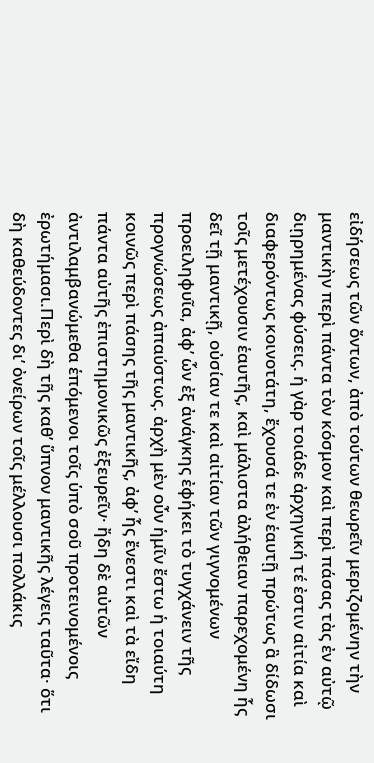εἰδήσεως τῶν ὄντων, ἀπὸ τούτων θεωρεῖν μεριζομένην τὴν μαντικὴν περὶ πάντα τὸν κόσμον καὶ περὶ πάσας τὰς ἐν αὐτῷ διῃρημένας φύσεις. ἡ γὰρ τοιάδε ἀρχηγική τέ ἐστιν αἰτία καὶ διαφερόντως κοινοτάτη, ἔχουσά τε ἐν ἑαυτῇ πρώτως ἃ δίδωσι τοῖς μετέχουσιν ἑαυτῆς, καὶ μάλιστα ἀλήθειαν παρεχομένη ἧς δεῖ τῇ μαντικῇ, οὐσίαν τε καὶ αἰτίαν τῶν γιγνομένων προειληφυῖα, ἀφ’ ὧν ἐξ ἀνάγκης ἐφήκει τὸ τυγχάνειν τῆς προγνώσεως ἀπαύστως. ἀρχὴ μὲν οὖν ἡμῖν ἔστω ἡ τοιαύτη κοινῶς περὶ πάσης τῆς μαντικῆς, ἀφ’ ἧς ἔνεστι καὶ τὰ εἴδη πάντα αὐτῆς ἐπιστημονικῶς ἐξευρεῖν· ἤδη δὲ αὐτῶν ἀντιλαμβανώμεθα ἑπόμενοι τοῖς ὑπὸ σοῦ προτεινομένοις ἐρωτήμασι.Περὶ δὴ τῆς καθ’ ὕπνον μαντικῆς λέγεις ταῦτα· ὅτι δὴ καθεύδοντες δι’ ὀνείρων τοῖς μέλλουσι πολλάκις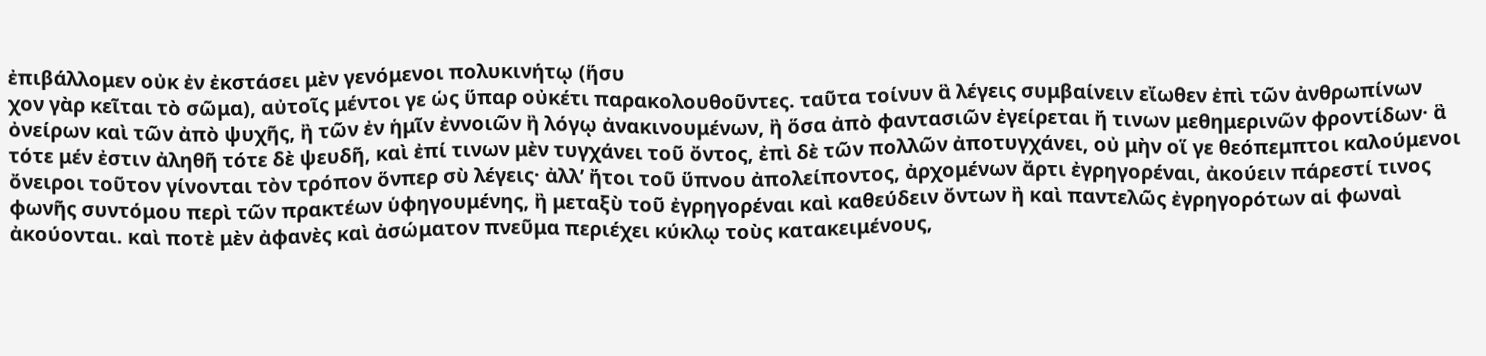ἐπιβάλλομεν οὐκ ἐν ἐκστάσει μὲν γενόμενοι πολυκινήτῳ (ἥσυ
χον γὰρ κεῖται τὸ σῶμα), αὐτοῖς μέντοι γε ὡς ὕπαρ οὐκέτι παρακολουθοῦντες. ταῦτα τοίνυν ἃ λέγεις συμβαίνειν εἴωθεν ἐπὶ τῶν ἀνθρωπίνων ὀνείρων καὶ τῶν ἀπὸ ψυχῆς, ἢ τῶν ἐν ἡμῖν ἐννοιῶν ἢ λόγῳ ἀνακινουμένων, ἢ ὅσα ἀπὸ φαντασιῶν ἐγείρεται ἤ τινων μεθημερινῶν φροντίδων· ἃ τότε μέν ἐστιν ἀληθῆ τότε δὲ ψευδῆ, καὶ ἐπί τινων μὲν τυγχάνει τοῦ ὄντος, ἐπὶ δὲ τῶν πολλῶν ἀποτυγχάνει, οὐ μὴν οἵ γε θεόπεμπτοι καλούμενοι ὄνειροι τοῦτον γίνονται τὸν τρόπον ὅνπερ σὺ λέγεις· ἀλλ’ ἤτοι τοῦ ὕπνου ἀπολείποντος, ἀρχομένων ἄρτι ἐγρηγορέναι, ἀκούειν πάρεστί τινος φωνῆς συντόμου περὶ τῶν πρακτέων ὑφηγουμένης, ἢ μεταξὺ τοῦ ἐγρηγορέναι καὶ καθεύδειν ὄντων ἢ καὶ παντελῶς ἐγρηγορότων αἱ φωναὶ ἀκούονται. καὶ ποτὲ μὲν ἀφανὲς καὶ ἀσώματον πνεῦμα περιέχει κύκλῳ τοὺς κατακειμένους,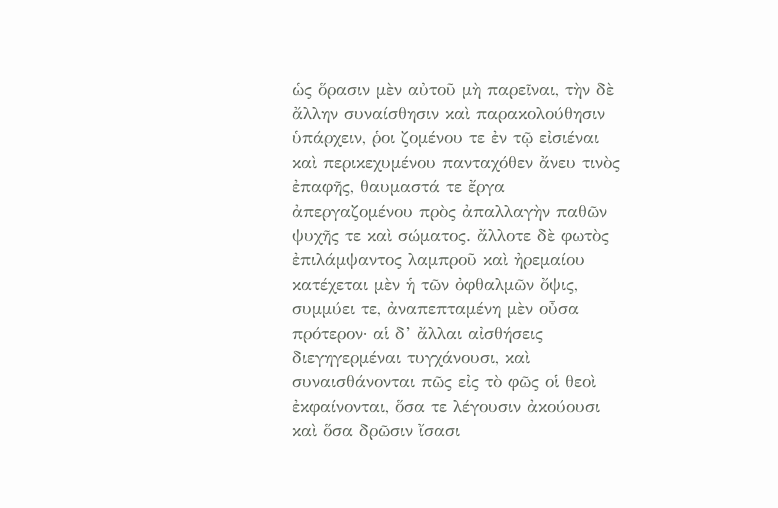ὡς ὅρασιν μὲν αὐτοῦ μὴ παρεῖναι, τὴν δὲ ἄλλην συναίσθησιν καὶ παρακολούθησιν ὑπάρχειν, ῥοι ζομένου τε ἐν τῷ εἰσιέναι καὶ περικεχυμένου πανταχόθεν ἄνευ τινὸς ἐπαφῆς, θαυμαστά τε ἔργα ἀπεργαζομένου πρὸς ἀπαλλαγὴν παθῶν ψυχῆς τε καὶ σώματος. ἄλλοτε δὲ φωτὸς ἐπιλάμψαντος λαμπροῦ καὶ ἠρεμαίου κατέχεται μὲν ἡ τῶν ὀφθαλμῶν ὄψις, συμμύει τε, ἀναπεπταμένη μὲν οὖσα πρότερον· αἱ δ’ ἄλλαι αἰσθήσεις διεγηγερμέναι τυγχάνουσι, καὶ συναισθάνονται πῶς εἰς τὸ φῶς οἱ θεοὶ ἐκφαίνονται, ὅσα τε λέγουσιν ἀκούουσι καὶ ὅσα δρῶσιν ἴσασι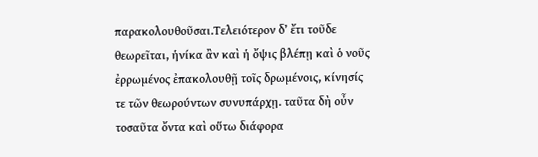παρακολουθοῦσαι.Τελειότερον δ’ ἔτι τοῦδε θεωρεῖται, ἡνίκα ἂν καὶ ἡ ὄψις βλέπῃ καὶ ὁ νοῦς ἐρρωμένος ἐπακολουθῇ τοῖς δρωμένοις, κίνησίς τε τῶν θεωρούντων συνυπάρχῃ. ταῦτα δὴ οὖν τοσαῦτα ὄντα καὶ οὕτω διάφορα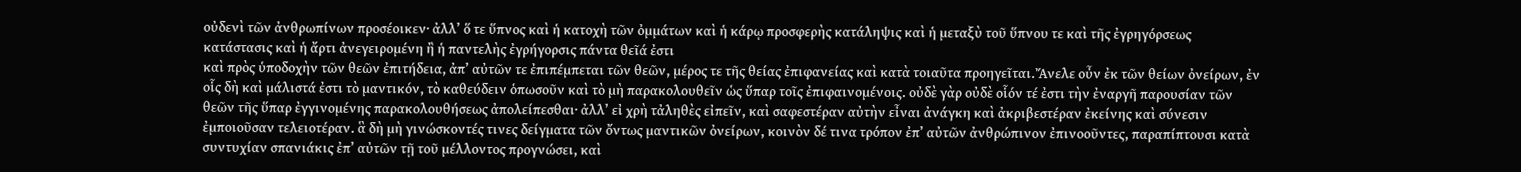οὐδενὶ τῶν ἀνθρωπίνων προσέοικεν· ἀλλ’ ὅ τε ὕπνος καὶ ἡ κατοχὴ τῶν ὀμμάτων καὶ ἡ κάρῳ προσφερὴς κατάληψις καὶ ἡ μεταξὺ τοῦ ὕπνου τε καὶ τῆς ἐγρηγόρσεως κατάστασις καὶ ἡ ἄρτι ἀνεγειρομένη ἢ ἡ παντελὴς ἐγρήγορσις πάντα θεῖά ἐστι
καὶ πρὸς ὑποδοχὴν τῶν θεῶν ἐπιτήδεια, ἀπ’ αὐτῶν τε ἐπιπέμπεται τῶν θεῶν, μέρος τε τῆς θείας ἐπιφανείας καὶ κατὰ τοιαῦτα προηγεῖται.Ἄνελε οὖν ἐκ τῶν θείων ὀνείρων, ἐν οἷς δὴ καὶ μάλιστά ἐστι τὸ μαντικόν, τὸ καθεύδειν ὁπωσοῦν καὶ τὸ μὴ παρακολουθεῖν ὡς ὕπαρ τοῖς ἐπιφαινομένοις. οὐδὲ γὰρ οὐδὲ οἷόν τέ ἐστι τὴν ἐναργῆ παρουσίαν τῶν θεῶν τῆς ὕπαρ ἐγγινομένης παρακολουθήσεως ἀπολείπεσθαι· ἀλλ’ εἰ χρὴ τἀληθὲς εἰπεῖν, καὶ σαφεστέραν αὐτὴν εἶναι ἀνάγκη καὶ ἀκριβεστέραν ἐκείνης καὶ σύνεσιν ἐμποιοῦσαν τελειοτέραν. ἃ δὴ μὴ γινώσκοντές τινες δείγματα τῶν ὄντως μαντικῶν ὀνείρων, κοινὸν δέ τινα τρόπον ἐπ’ αὐτῶν ἀνθρώπινον ἐπινοοῦντες, παραπίπτουσι κατὰ συντυχίαν σπανιάκις ἐπ’ αὐτῶν τῇ τοῦ μέλλοντος προγνώσει, καὶ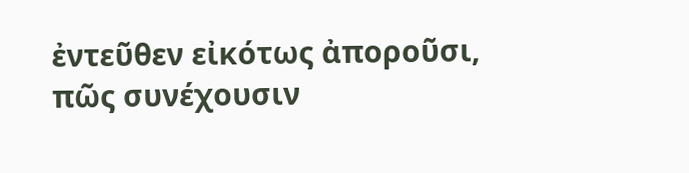ἐντεῦθεν εἰκότως ἀποροῦσι, πῶς συνέχουσιν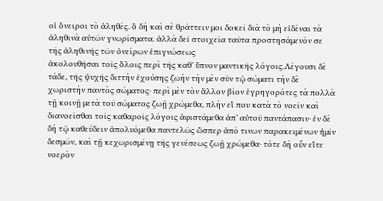οἱ ὄνειροι τὸ ἀληθές. ὃ δὴ καὶ σὲ θράττειν μοι δοκεῖ διὰ τὸ μὴ εἰδέναι τὰ ἀληθινὰ αὐτῶν γνωρίσματα. ἀλλὰ δεῖ στοιχεῖα ταῦτα προστησάμενόν σε τῆς ἀληθινῆς τῶν ὀνείρων ἐπιγνώσεως
ἀκολουθῆσαι τοῖς ὅλοις περὶ τῆς καθ’ ὕπνον μαντικῆς λόγοις.Λέγουσι δὲ τάδε, τῆς ψυχῆς διττὴν ἐχούσης ζωὴν τὴν μὲν σὺν τῷ σώματι τὴν δὲ χωριστὴν παντὸς σώματος· περὶ μὲν τὸν ἄλλον βίον ἐγρηγορότες τὰ πολλὰ τῇ κοινῇ μετὰ τοῦ σώματος ζωῇ χρώμεθα, πλὴν εἴ που κατὰ τὸ νοεῖν καὶ διανοεῖσθαι τοῖς καθαροῖς λόγοις ἀφιστάμεθα ἀπ’ αὐτοῦ παντάπασιν· ἐν δὲ δὴ τῷ καθεύδειν ἀπολυόμεθα παντελῶς ὥσπερ ἀπό τινων παρακειμένων ἡμῖν δεσμῶν, καὶ τῇ κεχωρισμένῃ τῆς γενέσεως ζωῇ χρώμεθα· τότε δὴ οὖν εἴτε νοερὸν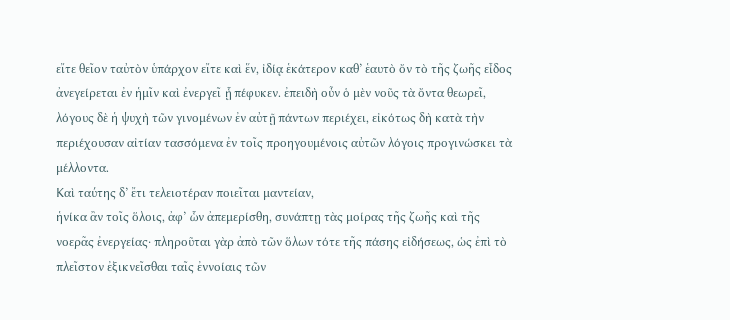εἴτε θεῖον ταὐτὸν ὑπάρχον εἴτε καὶ ἕν, ἰδίᾳ ἑκάτερον καθ’ ἑαυτὸ ὄν τὸ τῆς ζωῆς εἶδος ἀνεγείρεται ἐν ἡμῖν καὶ ἐνεργεῖ ᾗ πέφυκεν. ἐπειδὴ οὖν ὁ μὲν νοῦς τὰ ὄντα θεωρεῖ, λόγους δὲ ἡ ψυχὴ τῶν γινομένων ἐν αὐτῇ πάντων περιέχει, εἰκότως δὴ κατὰ τὴν περιέχουσαν αἰτίαν τασσόμενα ἐν τοῖς προηγουμένοις αὐτῶν λόγοις προγινώσκει τὰ μέλλοντα.
Καὶ ταύτης δ’ ἔτι τελειοτέραν ποιεῖται μαντείαν,
ἡνίκα ἂν τοῖς ὅλοις, ἀφ’ ὧν ἀπεμερίσθη, συνάπτῃ τὰς μοίρας τῆς ζωῆς καὶ τῆς νοερᾶς ἐνεργείας· πληροῦται γὰρ ἀπὸ τῶν ὅλων τότε τῆς πάσης εἰδήσεως, ὡς ἐπὶ τὸ πλεῖστον ἐξικνεῖσθαι ταῖς ἐννοίαις τῶν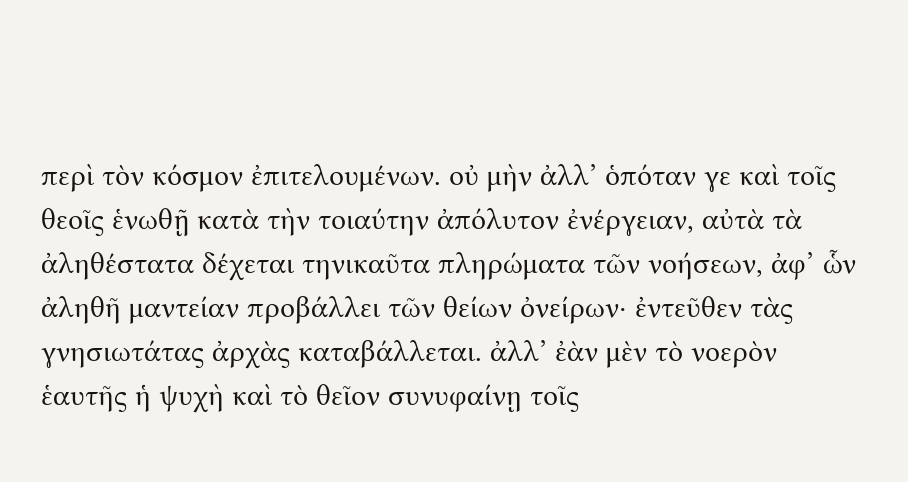περὶ τὸν κόσμον ἐπιτελουμένων. οὐ μὴν ἀλλ’ ὁπόταν γε καὶ τοῖς θεοῖς ἑνωθῇ κατὰ τὴν τοιαύτην ἀπόλυτον ἐνέργειαν, αὐτὰ τὰ ἀληθέστατα δέχεται τηνικαῦτα πληρώματα τῶν νοήσεων, ἀφ’ ὧν ἀληθῆ μαντείαν προβάλλει τῶν θείων ὀνείρων· ἐντεῦθεν τὰς γνησιωτάτας ἀρχὰς καταβάλλεται. ἀλλ’ ἐὰν μὲν τὸ νοερὸν ἑαυτῆς ἡ ψυχὴ καὶ τὸ θεῖον συνυφαίνῃ τοῖς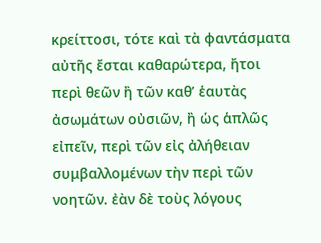κρείττοσι, τότε καὶ τὰ φαντάσματα αὐτῆς ἔσται καθαρώτερα, ἤτοι περὶ θεῶν ἢ τῶν καθ’ ἑαυτὰς ἀσωμάτων οὐσιῶν, ἢ ὡς ἁπλῶς εἰπεῖν, περὶ τῶν εἰς ἀλήθειαν συμβαλλομένων τὴν περὶ τῶν νοητῶν. ἐὰν δὲ τοὺς λόγους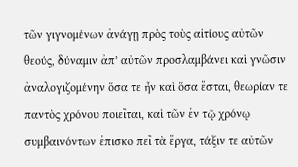τῶν γιγνομένων ἀνάγῃ πρὸς τοὺς αἰτίους αὐτῶν θεούς, δύναμιν ἀπ’ αὐτῶν προσλαμβάνει καὶ γνῶσιν ἀναλογιζομένην ὅσα τε ἦν καὶ ὅσα ἔσται, θεωρίαν τε παντὸς χρόνου ποιεῖται, καὶ τῶν ἐν τῷ χρόνῳ συμβαινόντων ἐπισκο πεῖ τὰ ἔργα, τάξιν τε αὐτῶν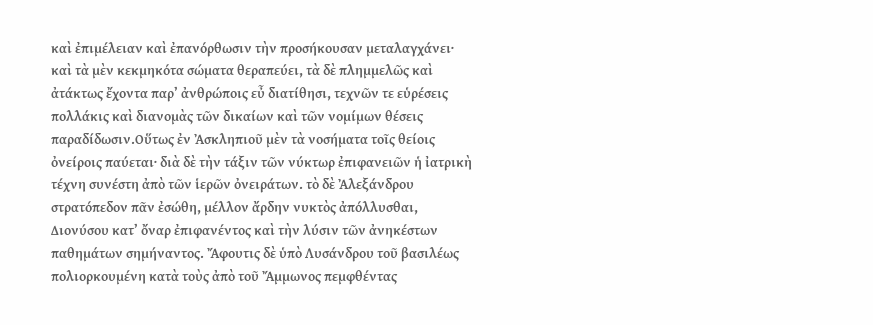καὶ ἐπιμέλειαν καὶ ἐπανόρθωσιν τὴν προσήκουσαν μεταλαγχάνει· καὶ τὰ μὲν κεκμηκότα σώματα θεραπεύει, τὰ δὲ πλημμελῶς καὶ ἀτάκτως ἔχοντα παρ’ ἀνθρώποις εὖ διατίθησι, τεχνῶν τε εὑρέσεις πολλάκις καὶ διανομὰς τῶν δικαίων καὶ τῶν νομίμων θέσεις παραδίδωσιν.Οὕτως ἐν Ἀσκληπιοῦ μὲν τὰ νοσήματα τοῖς θείοις ὀνείροις παύεται· διὰ δὲ τὴν τάξιν τῶν νύκτωρ ἐπιφανειῶν ἡ ἰατρικὴ τέχνη συνέστη ἀπὸ τῶν ἱερῶν ὀνειράτων. τὸ δὲ Ἀλεξάνδρου στρατόπεδον πᾶν ἐσώθη, μέλλον ἄρδην νυκτὸς ἀπόλλυσθαι, Διονύσου κατ’ ὄναρ ἐπιφανέντος καὶ τὴν λύσιν τῶν ἀνηκέστων παθημάτων σημήναντος. Ἄφουτις δὲ ὑπὸ Λυσάνδρου τοῦ βασιλέως πολιορκουμένη κατὰ τοὺς ἀπὸ τοῦ Ἄμμωνος πεμφθέντας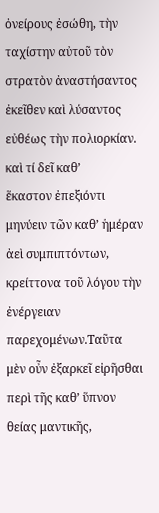ὀνείρους ἐσώθη, τὴν ταχίστην αὐτοῦ τὸν στρατὸν ἀναστήσαντος ἐκεῖθεν καὶ λύσαντος εὐθέως τὴν πολιορκίαν. καὶ τί δεῖ καθ’
ἕκαστον ἐπεξιόντι μηνύειν τῶν καθ’ ἡμέραν ἀεὶ συμπιπτόντων, κρείττονα τοῦ λόγου τὴν ἐνέργειαν παρεχομένων.Ταῦτα μὲν οὖν ἐξαρκεῖ εἰρῆσθαι περὶ τῆς καθ’ ὕπνον θείας μαντικῆς,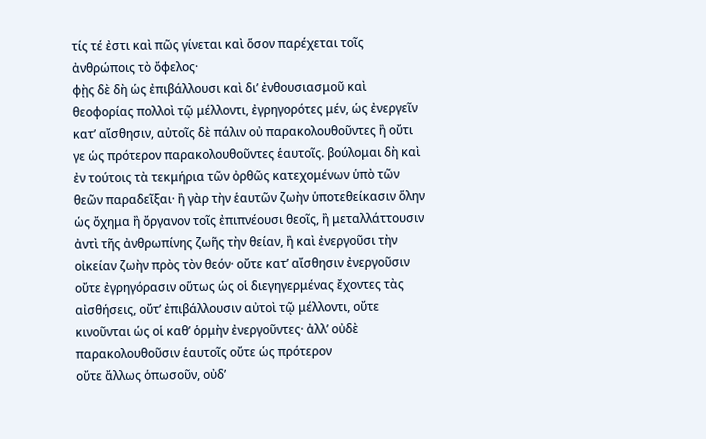τίς τέ ἐστι καὶ πῶς γίνεται καὶ ὅσον παρέχεται τοῖς ἀνθρώποις τὸ ὄφελος·
φῂς δὲ δὴ ὡς ἐπιβάλλουσι καὶ δι’ ἐνθουσιασμοῦ καὶ θεοφορίας πολλοὶ τῷ μέλλοντι, ἐγρηγορότες μέν, ὡς ἐνεργεῖν κατ’ αἴσθησιν, αὐτοῖς δὲ πάλιν οὐ παρακολουθοῦντες ἢ οὔτι γε ὡς πρότερον παρακολουθοῦντες ἑαυτοῖς. βούλομαι δὴ καὶ ἐν τούτοις τὰ τεκμήρια τῶν ὀρθῶς κατεχομένων ὑπὸ τῶν θεῶν παραδεῖξαι· ἢ γὰρ τὴν ἑαυτῶν ζωὴν ὑποτεθείκασιν ὅλην ὡς ὄχημα ἢ ὄργανον τοῖς ἐπιπνέουσι θεοῖς, ἢ μεταλλάττουσιν ἀντὶ τῆς ἀνθρωπίνης ζωῆς τὴν θείαν, ἢ καὶ ἐνεργοῦσι τὴν οἰκείαν ζωὴν πρὸς τὸν θεόν· οὔτε κατ’ αἴσθησιν ἐνεργοῦσιν οὔτε ἐγρηγόρασιν οὕτως ὡς οἱ διεγηγερμένας ἔχοντες τὰς αἰσθήσεις, οὔτ’ ἐπιβάλλουσιν αὐτοὶ τῷ μέλλοντι, οὔτε κινοῦνται ὡς οἱ καθ’ ὁρμὴν ἐνεργοῦντες· ἀλλ’ οὐδὲ παρακολουθοῦσιν ἑαυτοῖς οὔτε ὡς πρότερον
οὔτε ἄλλως ὁπωσοῦν, οὐδ’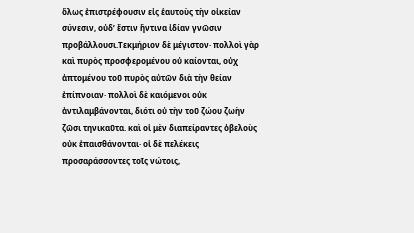ὅλως ἐπιστρέφουσιν εἰς ἑαυτοὺς τὴν οἰκείαν σύνεσιν, οὐδ’ ἔστιν ἥντινα ἰδίαν γνῶσιν προβάλλουσι.Τεκμήριον δὲ μέγιστον· πολλοὶ γὰρ καὶ πυρὸς προσφερομένου οὐ καίονται, οὐχ ἁπτομένου τοῦ πυρὸς αὐτῶν διὰ τὴν θείαν ἐπίπνοιαν· πολλοὶ δὲ καιόμενοι οὐκ ἀντιλαμβάνονται, διότι οὐ τὴν τοῦ ζώου ζωὴν ζῶσι τηνικαῦτα. καὶ οἱ μὲν διαπείραντες ὀβελοὺς οὐκ ἐπαισθάνονται· οἱ δὲ πελέκεις προσαράσσοντες τοῖς νώτοις,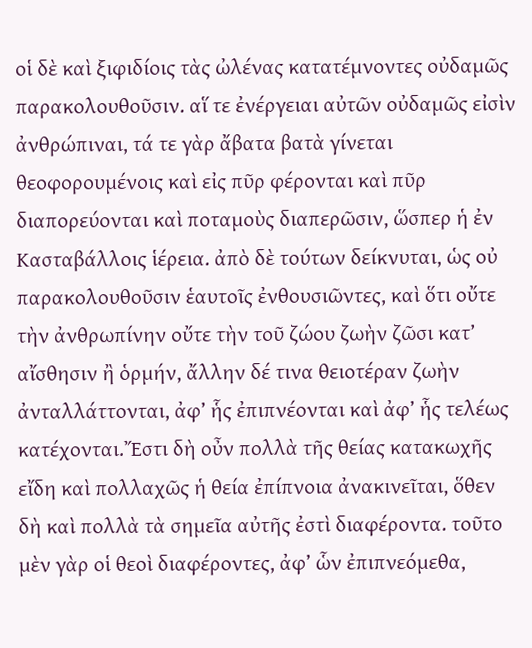οἱ δὲ καὶ ξιφιδίοις τὰς ὠλένας κατατέμνοντες οὐδαμῶς παρακολουθοῦσιν. αἵ τε ἐνέργειαι αὐτῶν οὐδαμῶς εἰσὶν ἀνθρώπιναι, τά τε γὰρ ἄβατα βατὰ γίνεται θεοφορουμένοις καὶ εἰς πῦρ φέρονται καὶ πῦρ διαπορεύονται καὶ ποταμοὺς διαπερῶσιν, ὥσπερ ἡ ἐν Κασταβάλλοις ἱέρεια. ἀπὸ δὲ τούτων δείκνυται, ὡς οὐ παρακολουθοῦσιν ἑαυτοῖς ἐνθουσιῶντες, καὶ ὅτι οὔτε τὴν ἀνθρωπίνην οὔτε τὴν τοῦ ζώου ζωὴν ζῶσι κατ’ αἴσθησιν ἢ ὁρμήν, ἄλλην δέ τινα θειοτέραν ζωὴν
ἀνταλλάττονται, ἀφ’ ἧς ἐπιπνέονται καὶ ἀφ’ ἧς τελέως κατέχονται.Ἔστι δὴ οὖν πολλὰ τῆς θείας κατακωχῆς εἴδη καὶ πολλαχῶς ἡ θεία ἐπίπνοια ἀνακινεῖται, ὅθεν δὴ καὶ πολλὰ τὰ σημεῖα αὐτῆς ἐστὶ διαφέροντα. τοῦτο μὲν γὰρ οἱ θεοὶ διαφέροντες, ἀφ’ ὧν ἐπιπνεόμεθα,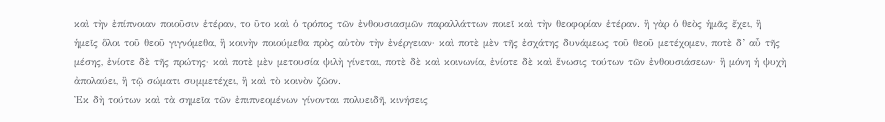καὶ τὴν ἐπίπνοιαν ποιοῦσιν ἑτέραν, το ῦτο καὶ ὁ τρόπος τῶν ἐνθουσιασμῶν παραλλάττων ποιεῖ καὶ τὴν θεοφορίαν ἑτέραν. ἢ γὰρ ὁ θεὸς ἡμᾶς ἔχει, ἢ ἡμεῖς ὅλοι τοῦ θεοῦ γιγνόμεθα, ἢ κοινὴν ποιούμεθα πρὸς αὐτὸν τὴν ἐνέργειαν· καὶ ποτὲ μὲν τῆς ἐσχάτης δυνάμεως τοῦ θεοῦ μετέχομεν, ποτὲ δ’ αὖ τῆς μέσης, ἐνίοτε δὲ τῆς πρώτης· καὶ ποτὲ μὲν μετουσία ψιλὴ γίνεται, ποτὲ δὲ καὶ κοινωνία, ἐνίοτε δὲ καὶ ἕνωσις τούτων τῶν ἐνθουσιάσεων· ἢ μόνη ἡ ψυχὴ ἀπολαύει, ἢ τῷ σώματι συμμετέχει, ἢ καὶ τὸ κοινὸν ζῶον.
Ἐκ δὴ τούτων καὶ τὰ σημεῖα τῶν ἐπιπνεομένων γίνονται πολυειδῆ, κινήσεις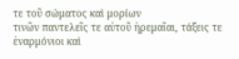τε τοῦ σώματος καὶ μορίων
τινῶν παντελεῖς τε αὐτοῦ ἠρεμαῖαι, τάξεις τε ἐναρμόνιοι καὶ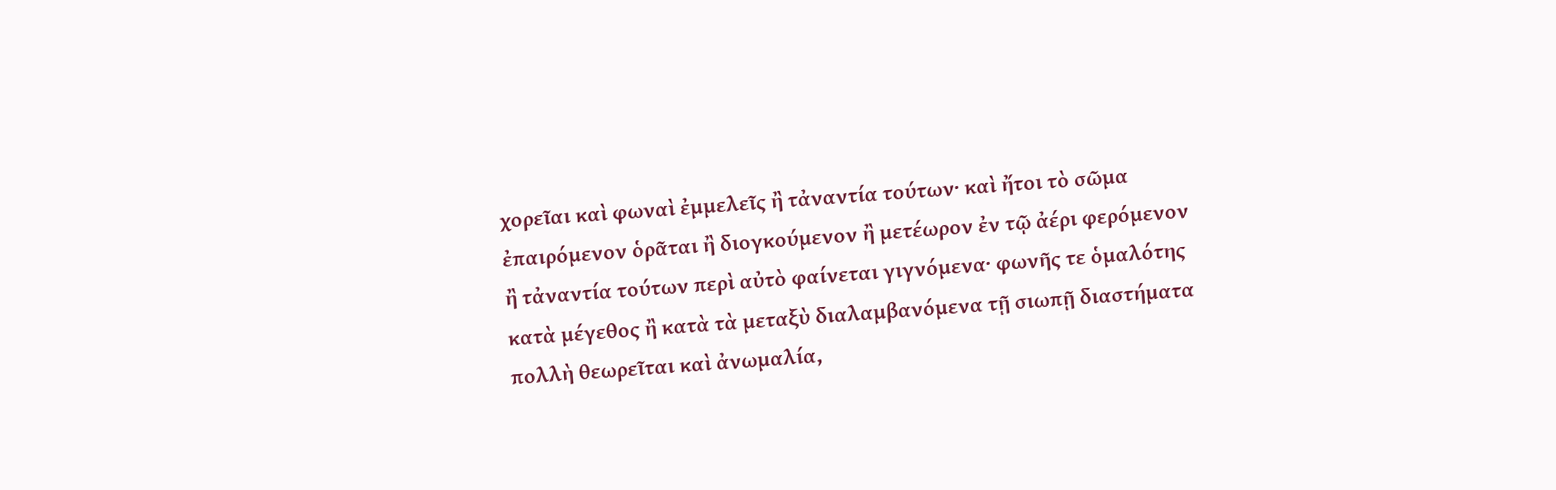χορεῖαι καὶ φωναὶ ἐμμελεῖς ἢ τἀναντία τούτων· καὶ ἤτοι τὸ σῶμα ἐπαιρόμενον ὁρᾶται ἢ διογκούμενον ἢ μετέωρον ἐν τῷ ἀέρι φερόμενον ἢ τἀναντία τούτων περὶ αὐτὸ φαίνεται γιγνόμενα· φωνῆς τε ὁμαλότης κατὰ μέγεθος ἢ κατὰ τὰ μεταξὺ διαλαμβανόμενα τῇ σιωπῇ διαστήματα πολλὴ θεωρεῖται καὶ ἀνωμαλία,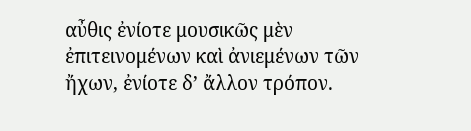αὖθις ἐνίοτε μουσικῶς μὲν ἐπιτεινομένων καὶ ἀνιεμένων τῶν ἤχων, ἐνίοτε δ’ ἄλλον τρόπον.